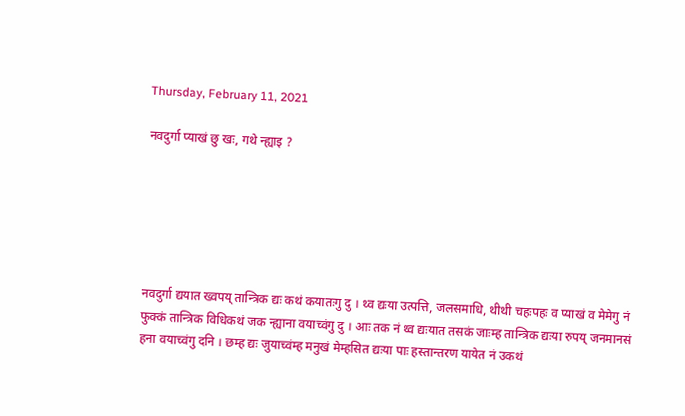Thursday, February 11, 2021

नवदुर्गा प्याखं छु खः, गथे न्ह्याइ ?






नवदुर्गा द्ययात ख्वपय् तान्त्रिक द्यः कथं कयातःगु दु । थ्व द्यःया उत्पत्ति, जलसमाधि, थीथी चहःपहः व प्याखं व मेमेगु नं फुक्कं तान्त्रिक विधिकथं जक न्ह्याना वयाच्वंगु दु । आः तक नं थ्व द्यःयात तसकं जाःम्ह तान्त्रिक द्यःया रुपय् जनमानसं हना वयाच्वंगु दनि । छम्ह द्यः जुयाच्वंम्ह मनुखं मेम्हसित द्यःया पाः हस्तान्तरण यायेत नं उकथं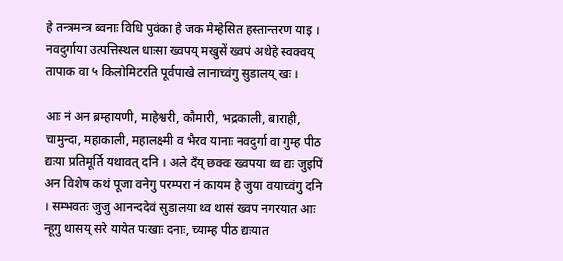हे तन्त्रमन्त्र ब्वनाः विधि पुवंका हे जक मेम्हेसित हस्तान्तरण याइ । नवदुर्गाया उत्पत्तिस्थल धाःसा ख्वपय् मखुसें ख्वपं अथेहे स्वक्वय् तापाक वा ५ किलोमिटरति पूर्वपाखे लानाच्वंगु सुडालय् खः ।

आः नं अन ब्रम्हायणी, माहेश्वरी, कौमारी, भद्रकाली, बाराही, चामुन्दा, महाकाली, महालक्ष्मी व भैरव यानाः नवदुर्गा वा गुम्ह पीठ द्यःया प्रतिमूर्ति यथावत् दनि । अले दँय् छक्वः ख्वपया थ्व द्यः जुइपिं अन विशेष कथं पूजा वनेगु परम्परा नं कायम हे जुया वयाच्वंगु दनि । सम्भवतः जुजु आनन्ददेवं सुडालया थ्व थासं ख्वप नगरयात आः न्हूगु थासय् सरे यायेत पःखाः दनाः, च्याम्ह पीठ द्यःयात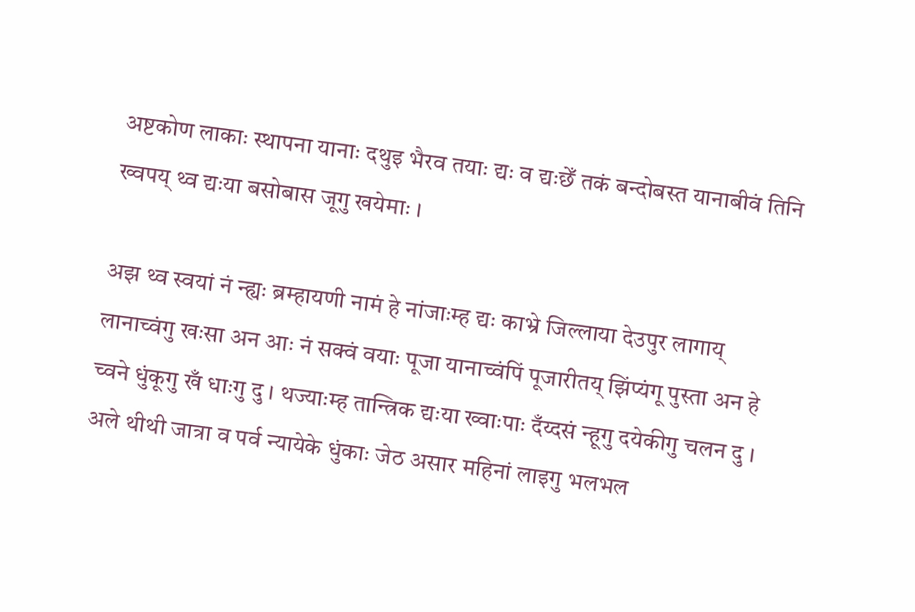अष्टकोण लाकाः स्थापना यानाः दथुइ भैरव तयाः द्यः व द्यःछेँ तकं बन्दोबस्त यानाबीवं तिनि ख्वपय् थ्व द्यःया बसोबास जूगु खयेमाः ।

अझ थ्व स्वयां नं न्ह्यः ब्रम्हायणी नामं हे नांजाःम्ह द्यः काभ्रे जिल्लाया देउपुर लागाय् लानाच्वंगु खःसा अन आः नं सक्वं वयाः पूजा यानाच्वंपिं पूजारीतय् झिंप्यंगू पुस्ता अन हे च्वने धुंकूगु खँ धाःगु दु । थज्याःम्ह तान्त्रिक द्यःया ख्वाःपाः दँय्दसं न्हूगु दयेकीगु चलन दु । अले थीथी जात्रा व पर्व न्यायेके धुंकाः जेठ असार महिनां लाइगु भलभल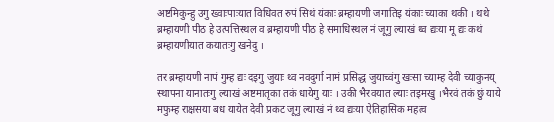अष्टमिकुन्हु उगु ख्वाःपाःयात विधिवत रुपं सिथं यंकाः ब्रम्हायणी जगातिइ यंकाः च्याका थकी । थथे ब्रम्हायणी पीठ हे उत्पत्तिस्थल व ब्रम्हायणी पीठ हे समाधिस्थल नं जूगु ल्याखं थ्व द्यःया मू द्यः कथं ब्रम्हायणीयात कयातःगु खनेदु ।

तर ब्रम्हायणी नापं गुम्ह द्यः दइगु जुयाः थ्व नवदुर्गा नामं प्रसिद्ध जुयाच्वंगु खःसा च्याम्ह देवी च्याकुनय् स्थापना यानातःगु ल्याखं अष्टमातृका तकं धायेगु याः । उकी भैरवयात ल्याः तइमखु ।भैरवं तकं छुं याये मफुम्ह राक्षसया बध यायेत देवी प्रकट जूगु ल्याखं नं थ्व द्यःया ऐतिहासिक महत्व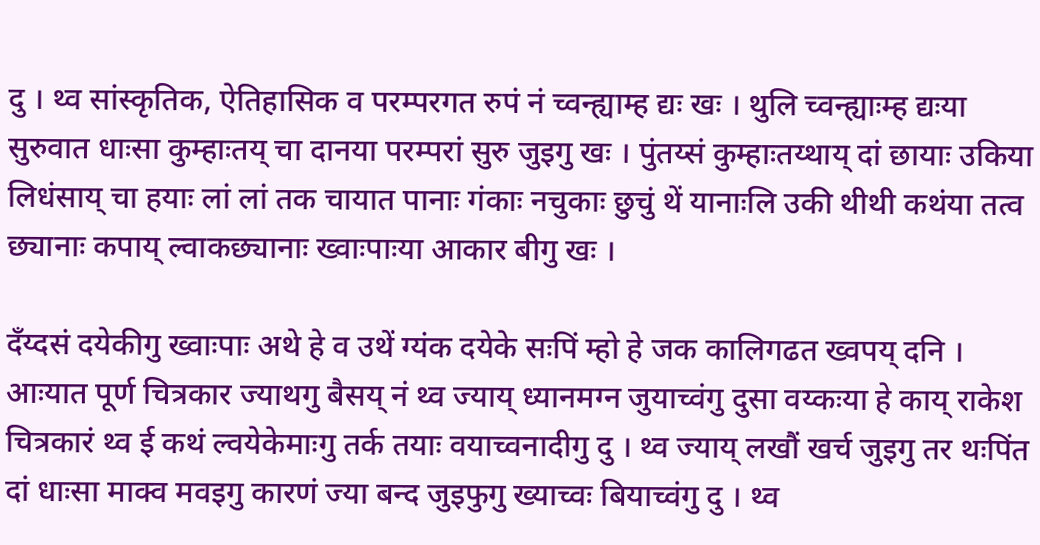दु । थ्व सांस्कृतिक, ऐतिहासिक व परम्परगत रुपं नं च्वन्ह्याम्ह द्यः खः । थुलि च्वन्ह्याःम्ह द्यःया सुरुवात धाःसा कुम्हाःतय् चा दानया परम्परां सुरु जुइगु खः । पुंतय्सं कुम्हाःतय्थाय् दां छायाः उकिया लिधंसाय् चा हयाः लां लां तक चायात पानाः गंकाः नचुकाः छुचुं थें यानाःलि उकी थीथी कथंया तत्व
छ्यानाः कपाय् ल्वाकछ्यानाः ख्वाःपाःया आकार बीगु खः ।

दँय्दसं दयेकीगु ख्वाःपाः अथे हे व उथें ग्यंक दयेके सःपिं म्हो हे जक कालिगढत ख्वपय् दनि । आःयात पूर्ण चित्रकार ज्याथगु बैसय् नं थ्व ज्याय् ध्यानमग्न जुयाच्वंगु दुसा वय्कःया हे काय् राकेश चित्रकारं थ्व ई कथं ल्वयेकेमाःगु तर्क तयाः वयाच्वनादीगु दु । थ्व ज्याय् लखौं खर्च जुइगु तर थःपिंत दां धाःसा माक्व मवइगु कारणं ज्या बन्द जुइफुगु ख्याच्वः बियाच्वंगु दु । थ्व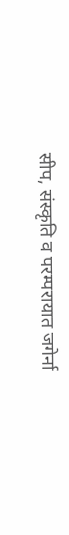सीप, संस्कृति व परम्परायात जगेर्ना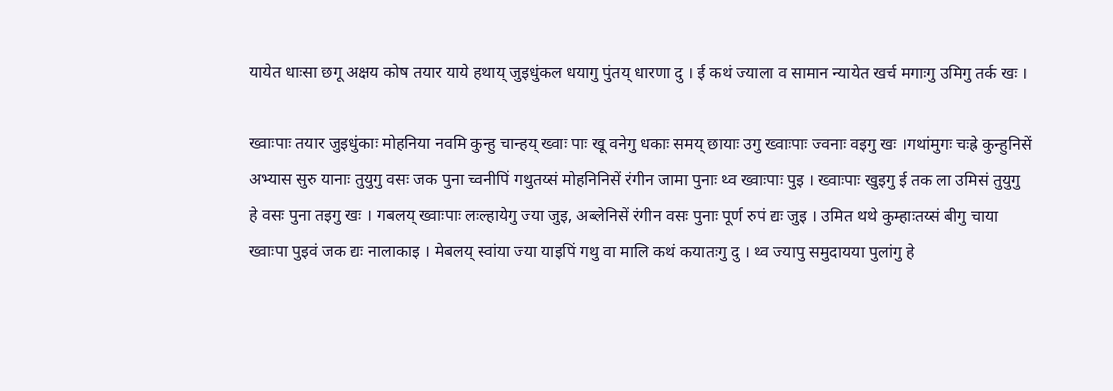यायेत धाःसा छगू अक्षय कोष तयार याये हथाय् जुइधुंकल धयागु पुंतय् धारणा दु । ई कथं ज्याला व सामान न्यायेत खर्च मगाःगु उमिगु तर्क खः ।

ख्वाःपाः तयार जुइधुंकाः मोहनिया नवमि कुन्हु चान्हय् ख्वाः पाः खू वनेगु धकाः समय् छायाः उगु ख्वाःपाः ज्वनाः वइगु खः ।गथांमुगः चःह्रे कुन्हुनिसें अभ्यास सुरु यानाः तुयुगु वसः जक पुना च्वनीपिं गथुतय्सं मोहनिनिसें रंगीन जामा पुनाः थ्व ख्वाःपाः पुइ । ख्वाःपाः खुइगु ई तक ला उमिसं तुयुगु हे वसः पुना तइगु खः । गबलय् ख्वाःपाः लःल्हायेगु ज्या जुइ, अब्लेनिसें रंगीन वसः पुनाः पूर्ण रुपं द्यः जुइ । उमित थथे कुम्हाःतय्सं बीगु चाया ख्वाःपा पुइवं जक द्यः नालाकाइ । मेबलय् स्वांया ज्या याइपिं गथु वा मालि कथं कयातःगु दु । थ्व ज्यापु समुदायया पुलांगु हे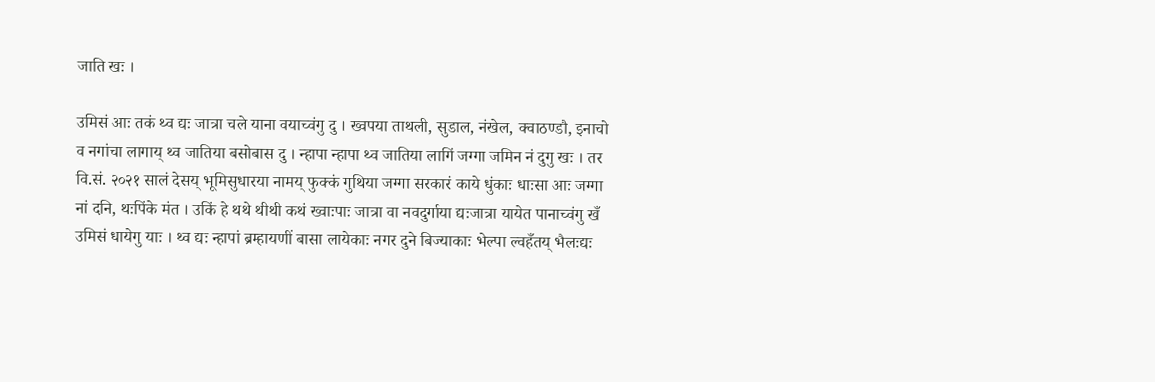जाति खः ।

उमिसं आः तकं थ्व द्यः जात्रा चले याना वयाच्वंगु दु । ख्वपया ताथली, सुडाल, नंखेल, क्वाठण्डौ, इनाचो व नगांचा लागाय् थ्व जातिया बसोबास दु । न्हापा न्हापा थ्व जातिया लागिं जग्गा जमिन नं दुगु खः । तर वि.सं. २०२१ सालं देसय् भूमिसुधारया नामय् फुक्कं गुथिया जग्गा सरकारं काये धुंकाः धाःसा आः जग्गा नां दनि, थःपिंके मंत । उकिं हे थथे थीथी कथं ख्वाःपाः जात्रा वा नवदुर्गाया द्यःजात्रा यायेत पानाच्वंगु खँ उमिसं धायेगु याः । थ्व द्यः न्हापां ब्रम्हायणीं बासा लायेकाः नगर दुने बिज्याकाः भेल्पा ल्वहँतय् भैलःद्यः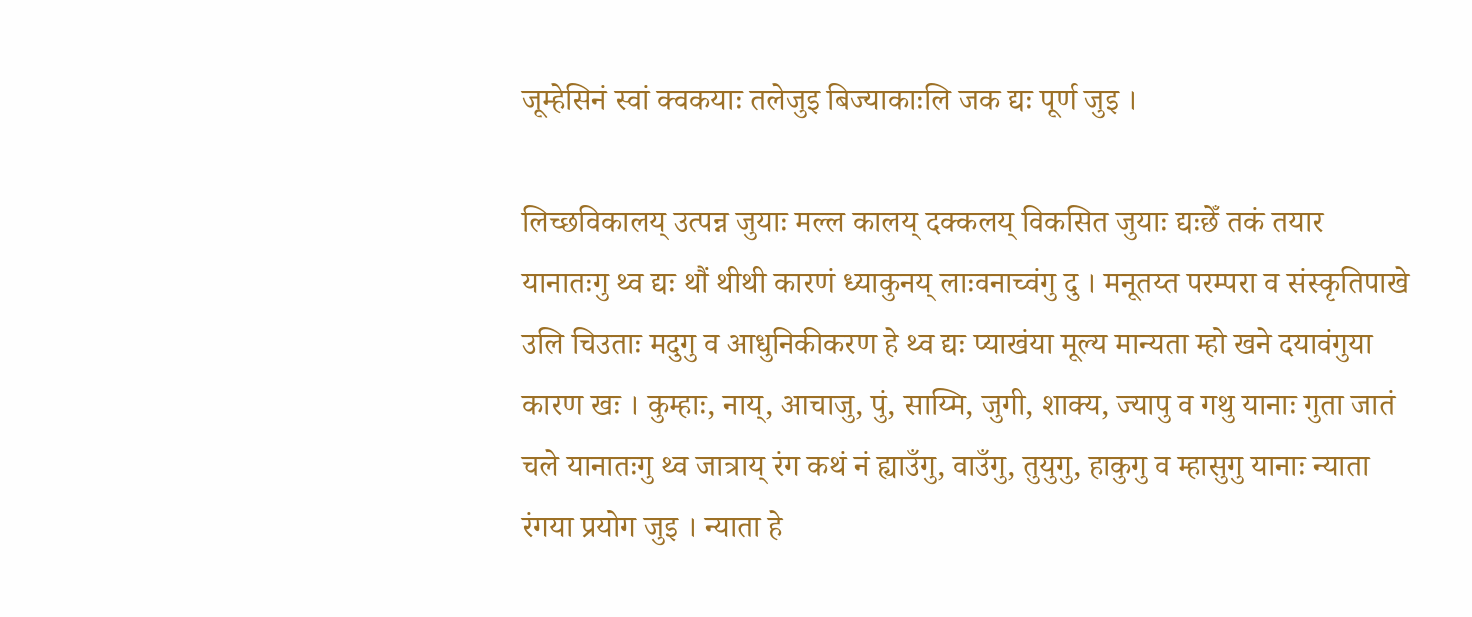जूम्हेसिनं स्वां क्वकयाः तलेजुइ बिज्याकाःलि जक द्यः पूर्ण जुइ ।

लिच्छविकालय् उत्पन्न जुयाः मल्ल कालय् दक्कलय् विकसित जुयाः द्यःछेँ तकं तयार यानातःगु थ्व द्यः थौं थीथी कारणं ध्याकुनय् लाःवनाच्वंगु दु । मनूतय्त परम्परा व संस्कृतिपाखे उलि चिउताः मदुगु व आधुनिकीकरण हे थ्व द्यः प्याखंया मूल्य मान्यता म्हो खने दयावंगुया कारण खः । कुम्हाः, नाय्, आचाजु, पुं, साय्मि, जुगी, शाक्य, ज्यापु व गथु यानाः गुता जातं चले यानातःगु थ्व जात्राय् रंग कथं नं ह्याउँगु, वाउँगु, तुयुगु, हाकुगु व म्हासुगु यानाः न्याता रंगया प्रयोग जुइ । न्याता हे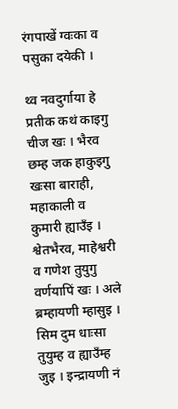रंगपाखें ग्वःका व पसुका दयेकी ।

थ्व नवदुर्गाया हे प्रतीक कथं काइगु चीज खः । भैरव छम्ह जक हाकुइगु खःसा बाराही, महाकाली व कुमारी ह्याउँइ । श्वेतभैरव, माहेश्वरी व गणेश तुयुगु वर्णयापिं खः । अले ब्रम्हायणी म्हासुइ । सिम दुम धाःसा तुयुम्ह व ह्याउँम्ह जुइ । इन्द्रायणी नं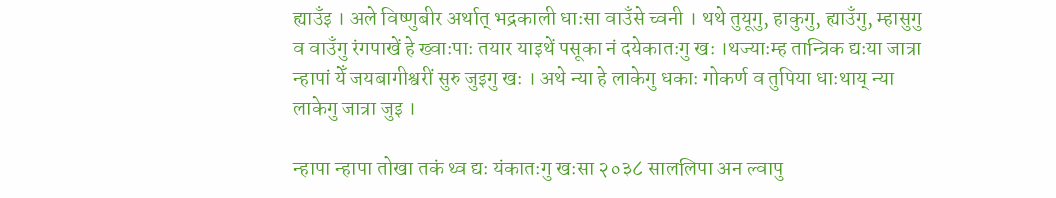ह्याउँइ । अले विष्णुबीर अर्थात् भद्रकाली धाःसा वाउँसे च्वनी । थथे तुयूगु, हाकुगु, ह्याउँगु, म्हासुगु व वाउँगु रंगपाखें हे ख्वाःपाः तयार याइथें पसूका नं दयेकातःगु खः ।थज्याःम्ह तान्त्रिक द्यःया जात्रा न्हापां येँ जयबागीश्वरीं सुरु जुइगु खः । अथे न्या हे लाकेगु धकाः गोकर्ण व तुपिया धाःथाय् न्या लाकेगु जात्रा जुइ ।

न्हापा न्हापा तोखा तकं थ्व द्यः यंकातःगु खःसा २०३८ साललिपा अन ल्वापु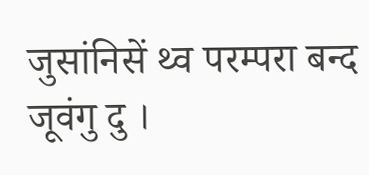जुसांनिसें थ्व परम्परा बन्द जूवंगु दु ।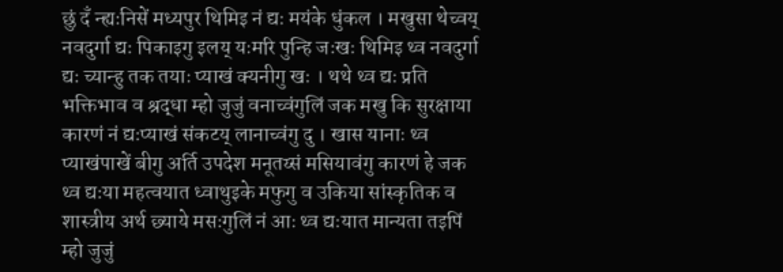छुं दँ न्ह्यःनिसें मध्यपुर थिमिइ नं द्यः मयंके धुंकल । मखुसा थेच्वय् नवदुर्गा द्यः पिकाइगु इलय् यःमरि पुन्हि जःखः थिमिइ थ्व नवदुर्गा द्यः च्यान्हु तक तयाः प्याखं क्यनीगु खः । थथे थ्व द्यः प्रति भक्तिभाव व श्रद्धा म्हो जुजुं वनाच्वंगुलिं जक मखु कि सुरक्षाया कारणं नं द्यःप्याखं संकटय् लानाच्वंगु दु । खास यानाः थ्व प्याखंपाखें बीगु अर्ति उपदेश मनूतय्सं मसियावंगु कारणं हे जक थ्व द्यःया महत्वयात ध्वाथुइके मफुगु व उकिया सांस्कृतिक व शास्त्रीय अर्थ छ्याये मसःगुलिं नं आः थ्व द्यःयात मान्यता तइपिं म्हो जुजुं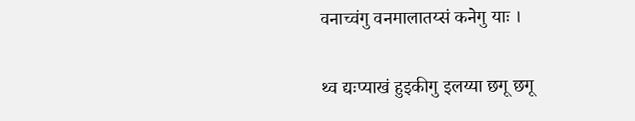वनाच्वंगु वनमालातय्सं कनेगु याः ।

थ्व द्यःप्याखं हुइकीगु इलय्या छगू छगू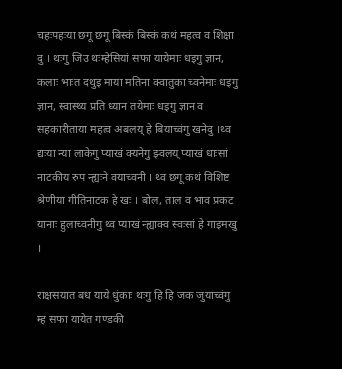चहःपहःया छगू छगू बिस्कं बिस्कं कथं महत्व व शिक्षा दु । थःगु जिउ थःम्हेसियां सफा यायेमाः धइगु ज्ञान, कलाः भाःत दथुइ माया मतिना क्वातुका च्वनेमाः धइगु ज्ञान, स्वास्थ्य प्रति ध्यान तयेमाः धइगु ज्ञान व सहकारीताया महत्व अबलय् हे बियाच्वंगु खनेदु ।थ्व द्यःया न्या लाकेगु प्याखं क्यनेगु झ्वलय् प्याखं धाःसां नाटकीय रुप न्ह्यःने वयाच्वनी । थ्व छगू कथं विशिष्ट श्रेणीया गीतिनाटक हे खः । बोल, ताल व भाव प्रकट यानाः हुलाच्वनीगु थ्व प्याखं न्ह्याक्व स्वःसां हे गाइमखु ।

राक्षसयात बध याये धुंकाः थःगु हि हि जक जुयाच्वंगु म्ह सफा यायेत गण्डकी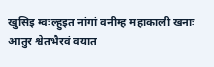खुसिइ म्वःल्हुइत नांगां वनीम्ह महाकाली खनाः आतुर श्वेतभैरवं वयात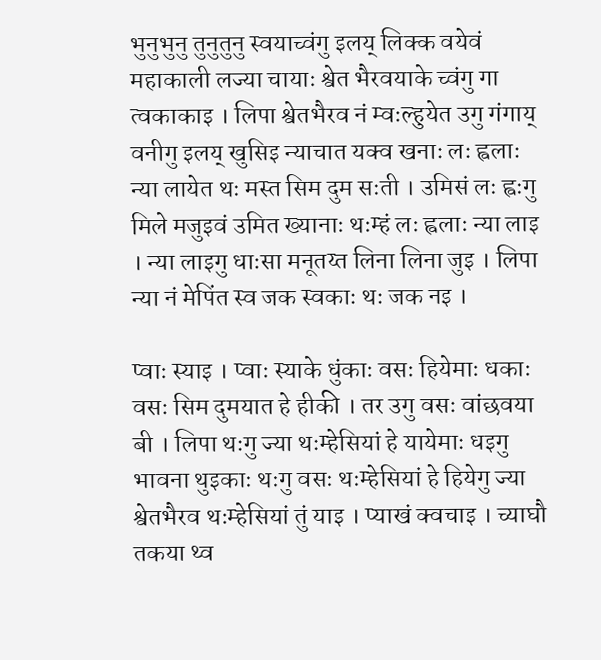भुनुभुनु तुनुतुनु स्वयाच्वंगु इलय् लिक्क वयेवं महाकाली लज्या चायाः श्वेत भैरवयाके च्वंगु गा त्वकाकाइ । लिपा श्वेतभैरव नं म्वःल्हुयेत उगु गंगाय् वनीगु इलय् खुसिइ न्याचात यक्व खनाः लः ह्वलाः न्या लायेत थः मस्त सिम दुम सःती । उमिसं लः ह्वःगु मिले मजुइवं उमित ख्यानाः थःम्हं लः ह्वलाः न्या लाइ । न्या लाइगु धाःसा मनूतय्त लिना लिना जुइ । लिपा न्या नं मेपिंत स्व जक स्वकाः थः जक नइ ।

प्वाः स्याइ । प्वाः स्याके धुंकाः वसः हियेमाः धकाः वसः सिम दुमयात हे हीकी । तर उगु वसः वांछवया बी । लिपा थःगु ज्या थःम्हेसियां हे यायेमाः धइगु भावना थुइकाः थःगु वसः थःम्हेसियां हे हियेगु ज्या श्वेतभैरव थःम्हेसियां तुं याइ । प्याखं क्वचाइ । च्याघौ तकया थ्व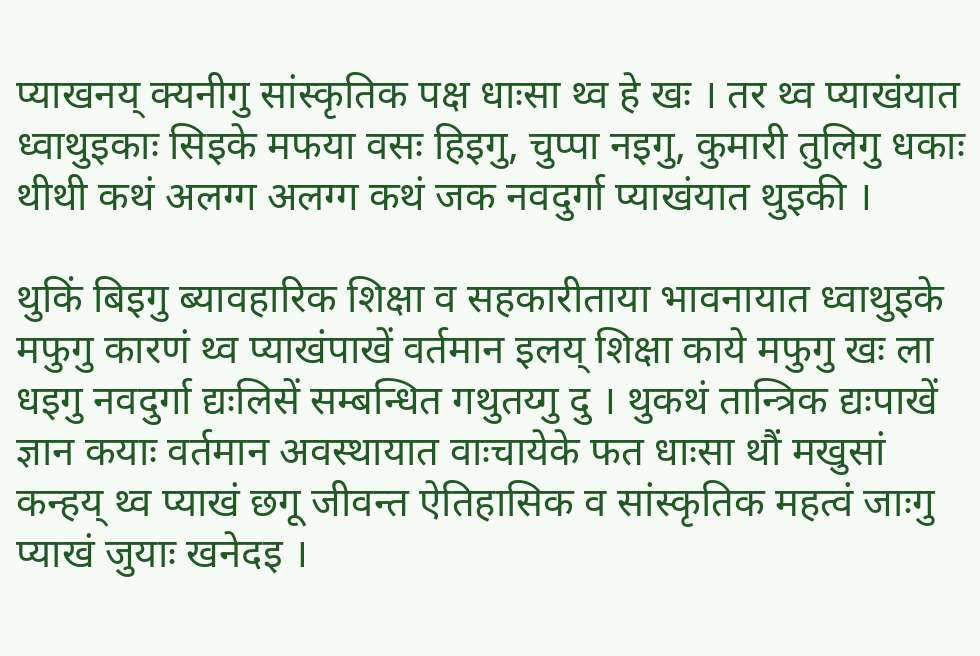प्याखनय् क्यनीगु सांस्कृतिक पक्ष धाःसा थ्व हे खः । तर थ्व प्याखंयात ध्वाथुइकाः सिइके मफया वसः हिइगु, चुप्पा नइगु, कुमारी तुलिगु धकाः थीथी कथं अलग्ग अलग्ग कथं जक नवदुर्गा प्याखंयात थुइकी ।

थुकिं बिइगु ब्यावहारिक शिक्षा व सहकारीताया भावनायात ध्वाथुइके मफुगु कारणं थ्व प्याखंपाखें वर्तमान इलय् शिक्षा काये मफुगु खः ला धइगु नवदुर्गा द्यःलिसें सम्बन्धित गथुतय्गु दु । थुकथं तान्त्रिक द्यःपाखें ज्ञान कयाः वर्तमान अवस्थायात वाःचायेके फत धाःसा थौं मखुसां कन्हय् थ्व प्याखं छगू जीवन्त ऐतिहासिक व सांस्कृतिक महत्वं जाःगु प्याखं जुयाः खनेदइ ।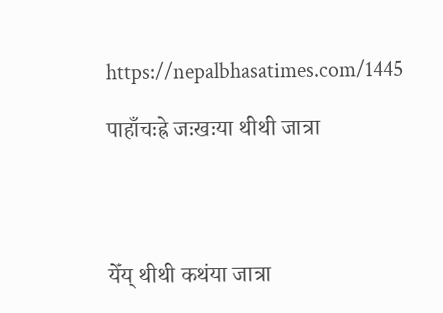https://nepalbhasatimes.com/1445

पाहाँचःह्रे जःखःया थीथी जात्रा




येँय् थीथी कथंया जात्रा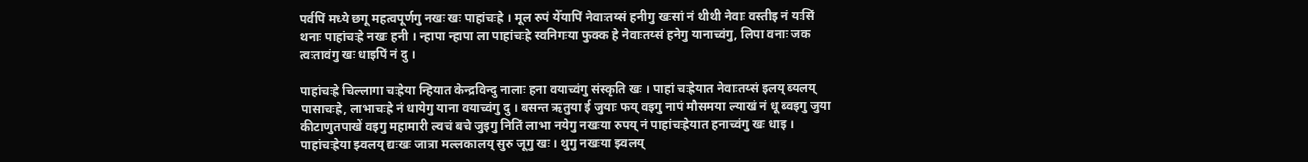पर्वपिं मध्ये छगू महत्वपूर्णगु नखः खः पाहांचःह्रे । मूल रुपं येँयापिं नेवाःतय्सं हनीगु खःसां नं थीथी नेवाः वस्तीइ नं यःसिं थनाः पाहांचःह्रे नखः हनी । न्हापा न्हापा ला पाहांचःह्रे स्वनिगःया फुक्क हे नेवाःतय्सं हनेगु यानाच्वंगु, लिपा वनाः जक त्वःतावंगु खः धाइपिं नं दु ।

पाहांचःह्रे चिल्लागा चःह्रेया न्हियात केन्द्रविन्दु नालाः हना वयाच्वंगु संस्कृति खः । पाहां चःह्रेयात नेवाःतय्सं इलय् ब्यलय् पासाचःह्रे, लाभाचःह्रे नं धायेगु याना वयाच्वंगु दु । बसन्त ऋतुया ई जुयाः फय् वइगु नापं मौसमया ल्याखं नं धू ब्वइगु जुया कीटाणुतपाखें वइगु महामारी ल्वचं बचे जुइगु नितिं लाभा नयेगु नखःया रुपय् नं पाहांचःह्रेयात हनाच्वंगु खः धाइ । पाहांचःह्रेया झ्वलय् द्यःखः जात्रा मल्लकालय् सुरु जूगु खः । थुगु नखःया झ्वलय्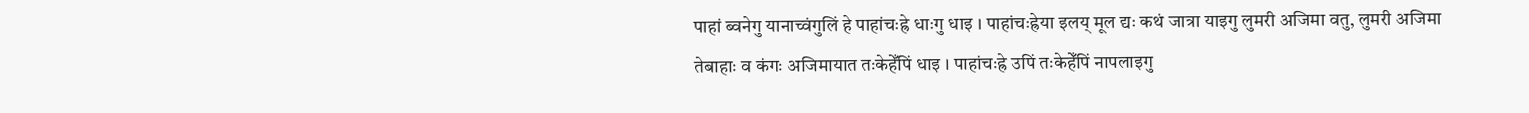पाहां ब्वनेगु यानाच्वंगुलिं हे पाहांचःह्रे धाःगु धाइ । पाहांचःह्रेया इलय् मूल द्यः कथं जात्रा याइगु लुमरी अजिमा वतु, लुमरी अजिमा तेबाहाः व कंगः अजिमायात तःकेहेँपिं धाइ । पाहांचःह्रे उपिं तःकेहेँपिं नापलाइगु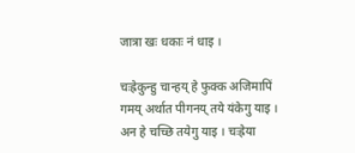जात्रा खः धकाः नं धाइ ।

चःह्रेकुन्हु चान्हय् हे फुक्क अजिमापिं गमय् अर्थात पीगनय् तये यंकेगु याइ । अन हे चच्छि तयेगु याइ । चःह्रेया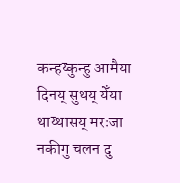कन्हय्कुन्हु आमैया दिनय् सुथय् येँया थाय्थासय् मरःजा नकीगु चलन दु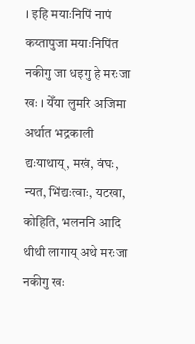। इहि मयाःनिपिं नापं कय्तापुजा मयाःनिपिंत नकीगु जा धइगु हे मरःजा खः । येँया लुमरि अजिमा अर्थात भद्रकाली द्यःयाथाय्, मखं, वंघः, न्यत, भिंद्यःत्वाः, यटखा, कोहिति, भलननि आदि थीथी लागाय् अथे मरःजा नकीगु खः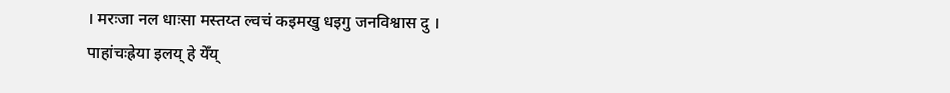। मरःजा नल धाःसा मस्तय्त ल्वचं कइमखु धइगु जनविश्वास दु ।
पाहांचःह्रेया इलय् हे येँय्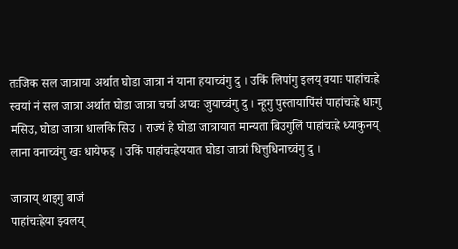तःजिक सल जात्राया अर्थात घोडा जात्रा नं याना हयाच्वंगु दु । उकिं लिपांगु इलय् वयाः पाहांचःह्रे स्वयां नं सल जात्रा अर्थात घोडा जात्रा चर्चा अप्वः जुयाच्वंगु दु । न्हूगु पुस्तायापिंसं पाहांचःह्रे धाःगु मसिउ, घोडा जात्रा धालकि सिउ । राज्यं हे घोडा जात्रायात मान्यता बिउगुलिं पाहांचःह्रे ध्याकुनय् लाना वनाच्वंगु खः धायेफइ । उकिं पाहांचःह्रेययात घोडा जात्रां धित्तुधिनाच्वंगु दु ।

जात्राय् थाइगु बाजं
पाहांचःह्रेया झ्वलय्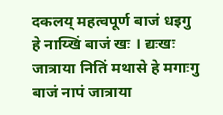दकलय् महत्वपूर्ण बाजं धइगु हे नाय्खिं बाजं खः । द्यःखः जात्राया नितिं मथासे हे मगाःगु बाजं नापं जात्राया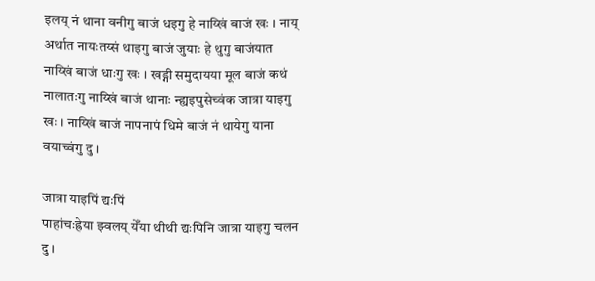इलय् नं थाना वनीगु बाजं धइगु हे नाय्खिं बाजं खः । नाय् अर्थात नायःतय्सं थाइगु बाजं जुयाः हे थुगु बाजंयात नाय्खिं बाजं धाःगु खः । खड्गी समुदायया मूल बाजं कथं नालातःगु नाय्खिं बाजं थानाः न्ह्यइपुसेच्वंक जात्रा याइगु खः । नाय्खिं बाजं नापनापं धिमे बाजं नं थायेगु याना वयाच्वंगु दु ।

जात्रा याइपिं द्यःपिं
पाहांचःह्रेया झ्वलय् येँया थीथी द्यःपिनि जात्रा याइगु चलन दु ।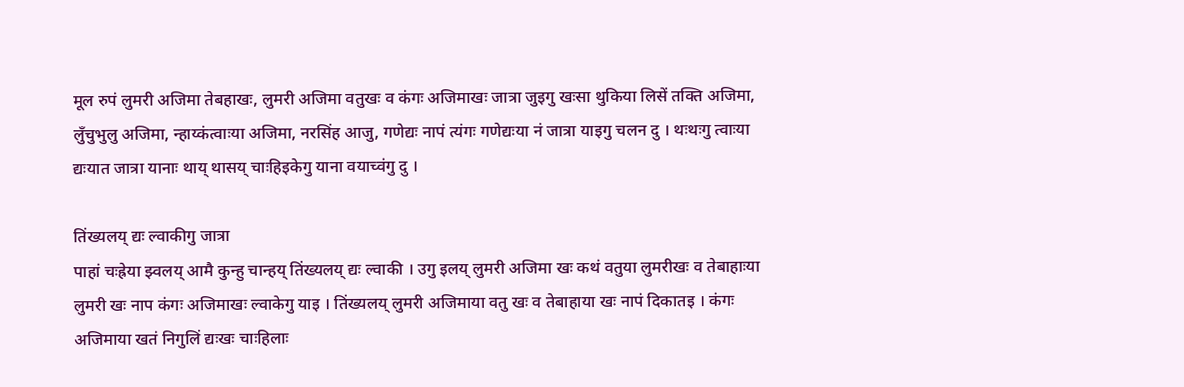मूल रुपं लुमरी अजिमा तेबहाखः, लुमरी अजिमा वतुखः व कंगः अजिमाखः जात्रा जुइगु खःसा थुकिया लिसें तक्ति अजिमा, लुँचुभुलु अजिमा, न्हाय्कंत्वाःया अजिमा, नरसिंह आजु, गणेद्यः नापं त्यंगः गणेद्यःया नं जात्रा याइगु चलन दु । थःथःगु त्वाःया द्यःयात जात्रा यानाः थाय् थासय् चाःहिइकेगु याना वयाच्वंगु दु ।

तिंख्यलय् द्यः ल्वाकीगु जात्रा
पाहां चःह्रेया झ्वलय् आमै कुन्हु चान्हय् तिंख्यलय् द्यः ल्वाकी । उगु इलय् लुमरी अजिमा खः कथं वतुया लुमरीखः व तेबाहाःया लुमरी खः नाप कंगः अजिमाखः ल्वाकेगु याइ । तिंख्यलय् लुमरी अजिमाया वतु खः व तेबाहाया खः नापं दिकातइ । कंगः अजिमाया खतं निगुलिं द्यःखः चाःहिलाः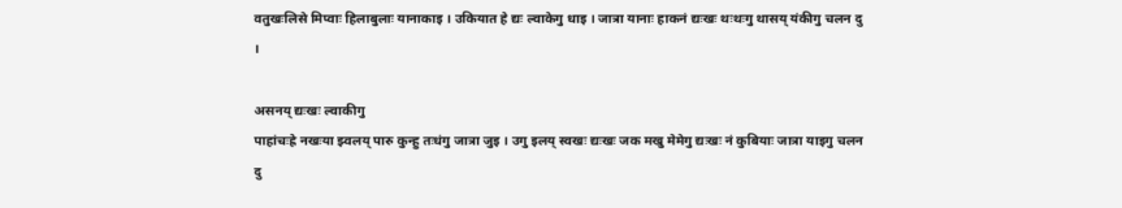वतुखःलिसे मिप्वाः हिलाबुलाः यानाकाइ । उकियात हे द्यः ल्वाकेगु धाइ । जात्रा यानाः हाकनं द्यःखः थःथःगु थासय् यंकीगु चलन दु ।

असनय् द्यःखः ल्वाकीगु
पाहांचःह्रे नखःया झ्वलय् पारु कुन्हु तःधंगु जात्रा जुइ । उगु इलय् स्वखः द्यःखः जक मखु मेमेगु द्यःखः नं कुबियाः जात्रा याइगु चलन दु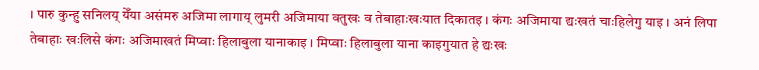। पारु कुन्हु सनिलय् येँया असंमरु अजिमा लागाय् लुमरी अजिमाया वतुखः व तेबाहाःखःयात दिकातइ । कंगः अजिमाया द्यःखतं चाःहिलेगु याइ । अनं लिपा तेबाहाः खःलिसे कंगः अजिमाखतं मिप्वाः हिलाबुला यानाकाइ । मिप्वाः हिलाबुला याना काइगुयात हे द्यःखः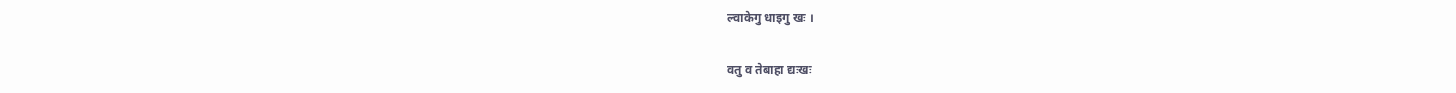ल्वाकेगु धाइगु खः ।

वतु व तेबाहा द्यःखः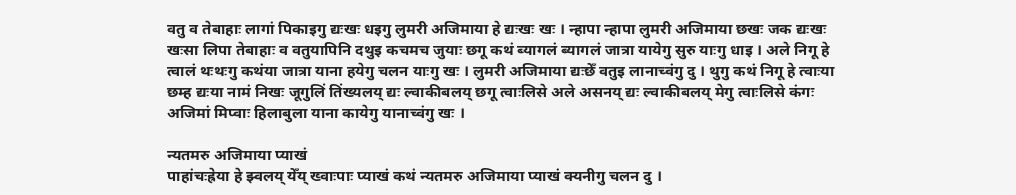वतु व तेबाहाः लागां पिकाइगु द्यःखः धइगु लुमरी अजिमाया हे द्यःखः खः । न्हापा न्हापा लुमरी अजिमाया छखः जक द्यःखः खःसा लिपा तेबाहाः व वतुयापिनि दथुइ कचमच जुयाः छगू कथं ब्यागलं ब्यागलं जात्रा यायेगु सुरु याःगु धाइ । अले निगू हे त्वालं थःथःगु कथंया जात्रा याना हयेगु चलन याःगु खः । लुमरी अजिमाया द्यःछेँ वतुइ लानाच्वंगु दु । थुगु कथं निगू हे त्वाःया छम्ह द्यःया नामं निखः जूगुलिं तिंख्यलय् द्यः ल्वाकीबलय् छगू त्वाःलिसे अले असनय् द्यः ल्वाकीबलय् मेगु त्वाःलिसे कंगः अजिमां मिप्वाः हिलाबुला याना कायेगु यानाच्वंगु खः ।

न्यतमरु अजिमाया प्याखं
पाहांचःह्रेया हे झ्वलय् येँय् ख्वाःपाः प्याखं कथं न्यतमरु अजिमाया प्याखं क्यनीगु चलन दु ।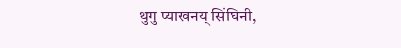थुगु प्याखनय् सिंघिनी,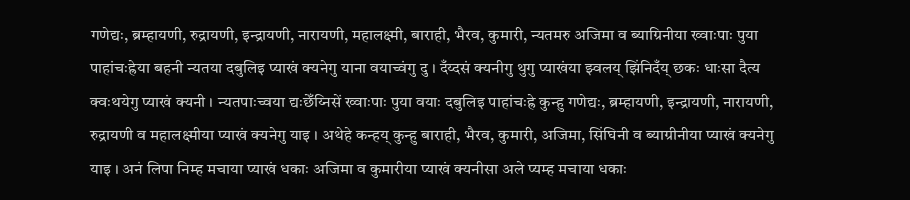गणेद्यः, ब्रम्हायणी, रुद्रायणी, इन्द्रायणी, नारायणी, महालक्ष्मी, बाराही, भैरव, कुमारी, न्यतमरु अजिमा व ब्याग्रिनीया ख्वाःपाः पुया पाहांचःह्रेया बहनी न्यतया दबुलिइ प्याखं क्यनेगु याना वयाच्वंगु दु । दँय्दसं क्यनीगु थुगु प्याखंया झ्वलय् झिंनिदँय् छकः धाःसा दैत्य क्वःथयेगु प्याखं क्यनी । न्यतपाःच्वया द्यःछेँय्निसें ख्वाःपाः पुया वयाः दबुलिइ पाहांचःह्रे कुन्हु गणेद्यः, ब्रम्हायणी, इन्द्रायणी, नारायणी, रुद्रायणी व महालक्ष्मीया प्याखं क्यनेगु याइ । अथेहे कन्हय् कुन्हु बाराही, भैरव, कुमारी, अजिमा, सिंघिनी व ब्याग्रीनीया प्याखं क्यनेगु याइ । अनं लिपा निम्ह मचाया प्याखं धकाः अजिमा व कुमारीया प्याखं क्यनीसा अले प्यम्ह मचाया धकाः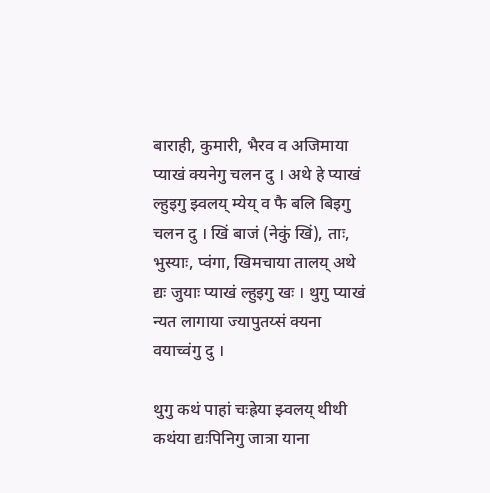बाराही, कुमारी, भैरव व अजिमाया प्याखं क्यनेगु चलन दु । अथे हे प्याखं ल्हुइगु झ्वलय् म्येय् व फै बलि बिइगु चलन दु । खिं बाजं (नेकुं खिं), ताः, भुस्याः, प्वंगा, खिमचाया तालय् अथे द्यः जुयाः प्याखं ल्हुइगु खः । थुगु प्याखं न्यत लागाया ज्यापुतय्सं क्यना वयाच्वंगु दु ।

थुगु कथं पाहां चःह्रेया झ्वलय् थीथी कथंया द्यःपिनिगु जात्रा याना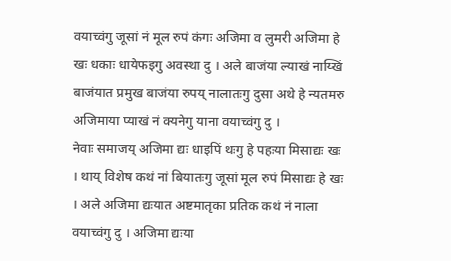वयाच्वंगु जूसां नं मूल रुपं कंगः अजिमा व लुमरी अजिमा हे खः धकाः धायेफइगु अवस्था दु । अले बाजंया ल्याखं नाय्खिं बाजंयात प्रमुख बाजंया रुपय् नालातःगु दुसा अथे हे न्यतमरु अजिमाया प्याखं नं क्यनेगु याना वयाच्वंगु दु ।
नेवाः समाजय् अजिमा द्यः धाइपिं थःगु हे पहःया मिसाद्यः खः । थाय् विशेष कथं नां बियातःगु जूसां मूल रुपं मिसाद्यः हे खः । अले अजिमा द्यःयात अष्टमातृका प्रतिक कथं नं नाला वयाच्वंगु दु । अजिमा द्यःया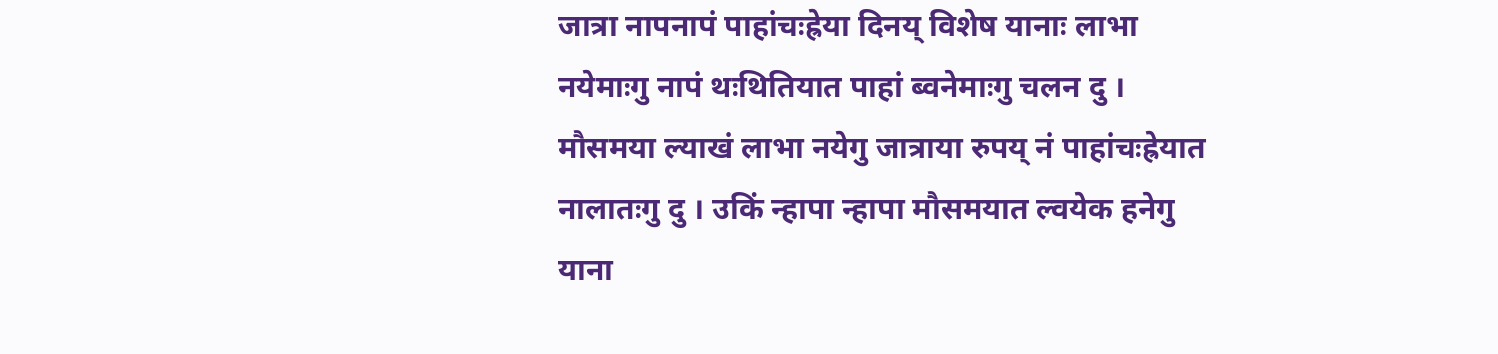जात्रा नापनापं पाहांचःह्रेया दिनय् विशेष यानाः लाभा नयेमाःगु नापं थःथितियात पाहां ब्वनेमाःगु चलन दु । मौसमया ल्याखं लाभा नयेगु जात्राया रुपय् नं पाहांचःह्रेयात नालातःगु दु । उकिं न्हापा न्हापा मौसमयात ल्वयेक हनेगु याना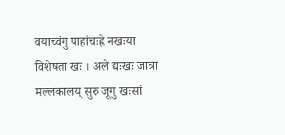वयाच्वंगु पाहांचःह्रे नखःया विशेषता खः । अले द्यःखः जात्रा मल्लकालय् सुरु जूगु खःसां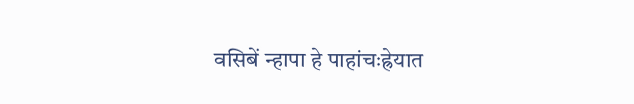वसिबें न्हापा हे पाहांचःह्रेयात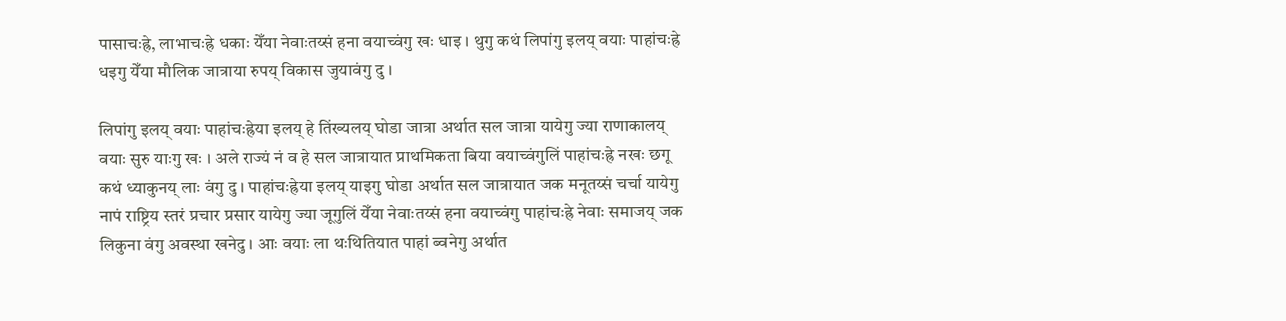पासाचःह्रे, लाभाचःह्रे धकाः येँया नेवाःतय्सं हना वयाच्वंगु खः धाइ । थुगु कथं लिपांगु इलय् वयाः पाहांचःह्रे धइगु येँया मौलिक जात्राया रुपय् विकास जुयावंगु दु ।

लिपांगु इलय् वयाः पाहांचःह्रेया इलय् हे तिंख्यलय् घोडा जात्रा अर्थात सल जात्रा यायेगु ज्या राणाकालय् वयाः सुरु याःगु खः । अले राज्यं नं व हे सल जात्रायात प्राथमिकता बिया वयाच्वंगुलिं पाहांचःह्रे नखः छगू कथं ध्याकुनय् लाः वंगु दु । पाहांचःह्रेया इलय् याइगु घोडा अर्थात सल जात्रायात जक मनूतय्सं चर्चा यायेगु नापं राष्ट्रिय स्तरं प्रचार प्रसार यायेगु ज्या जूगुलिं येँया नेवाःतय्सं हना वयाच्वंगु पाहांचःह्रे नेवाः समाजय् जक लिकुना वंगु अवस्था खनेदु । आः वयाः ला थःथितियात पाहां ब्वनेगु अर्थात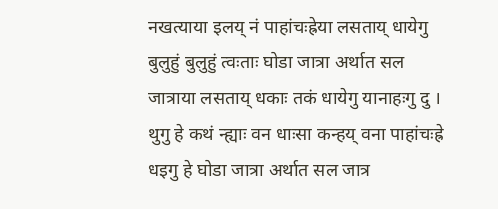नखत्याया इलय् नं पाहांचःह्रेया लसताय् धायेगु बुलुहुं बुलुहुं त्वःताः घोडा जात्रा अर्थात सल जात्राया लसताय् धकाः तकं धायेगु यानाहःगु दु । थुगु हे कथं न्ह्याः वन धाःसा कन्हय् वना पाहांचःह्रे धइगु हे घोडा जात्रा अर्थात सल जात्र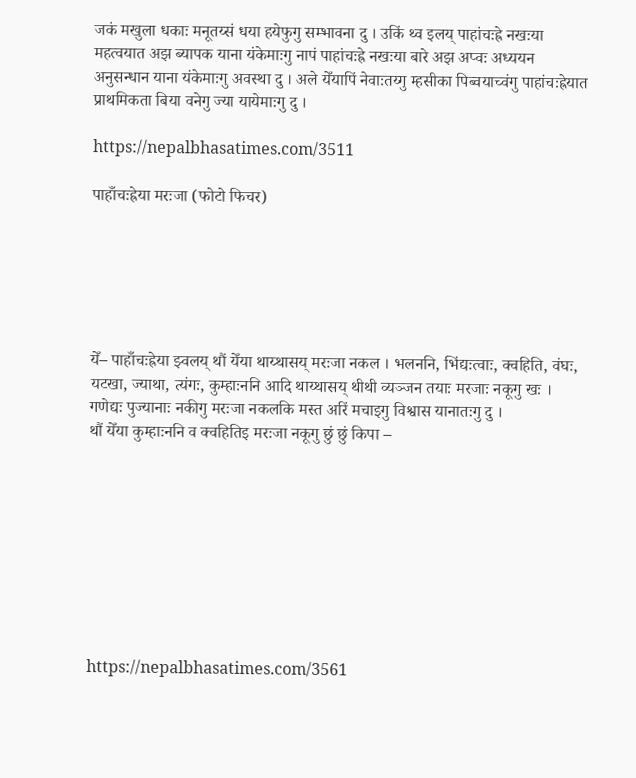जकं मखुला धकाः मनूतय्सं धया हयेफुगु सम्भावना दु । उकिं थ्व इलय् पाहांचःह्रे नखःया महत्वयात अझ ब्यापक याना यंकेमाःगु नापं पाहांचःह्रे नखःया बारे अझ अप्वः अध्ययन अनुसन्धान याना यंकेमाःगु अवस्था दु । अले येँयापिं नेवाःतय्गु म्हसीका पिब्वयाच्वंगु पाहांचःह्रेयात प्राथमिकता बिया वनेगु ज्या यायेमाःगु दु ।

https://nepalbhasatimes.com/3511

पाहाँचःह्रेया मरःजा (फोटो फिचर)






येँ– पाहाँचःह्रेया झ्वलय् थौं येँया थाय्थासय् मरःजा नकल । भलननि, भिंद्यःत्वाः, क्वहिति, वंघः, यटखा, ज्याथा, त्यंगः, कुम्हाःननि आदि थाय्थासय् थीथी व्यञ्जन तयाः मरजाः नकूगु खः । गणेद्यः पुज्यानाः नकीगु मरःजा नकलकि मस्त अरिं मचाइगु विश्वास यानातःगु दु ।
थौं येँया कुम्हाःननि व क्वहितिइ मरःजा नकूगु छुं छुं किपा –









https://nepalbhasatimes.com/3561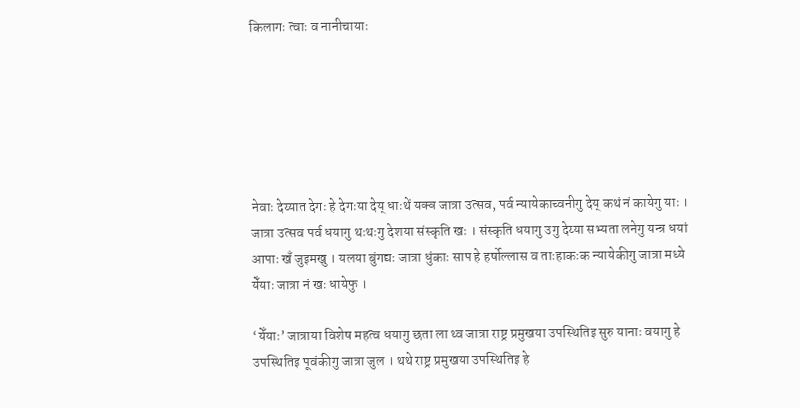किलागः त्वाः व नानीचायाः






नेवाः देय्यात देगः हे देगःया देय् धाःथें यक्व जात्रा उत्सव, पर्व न्यायेकाच्वनीगु देय् कथं नं कायेगु याः । जात्रा उत्सव पर्व धयागु थःथःगु देशया संस्कृति खः । संस्कृति धयागु उगु देय्या सभ्यता लनेगु यन्त्र धयां आपाः खँ जुइमखु । यलया बुंगद्यः जात्रा धुंकाः साप हे हर्षोल्लास व ताःहाकःक न्यायेकीगु जात्रा मध्ये येँयाः जात्रा नं खः धायेफु ।

‘येँयाः’ जात्राया विशेष महत्व धयागु छता ला थ्व जात्रा राष्ट्र प्रमुखया उपस्थितिइ सुरु यानाः वयागु हे उपस्थितिइ पूवंकीगु जात्रा जुल । थथे राष्ट्र प्रमुखया उपस्थितिइ हे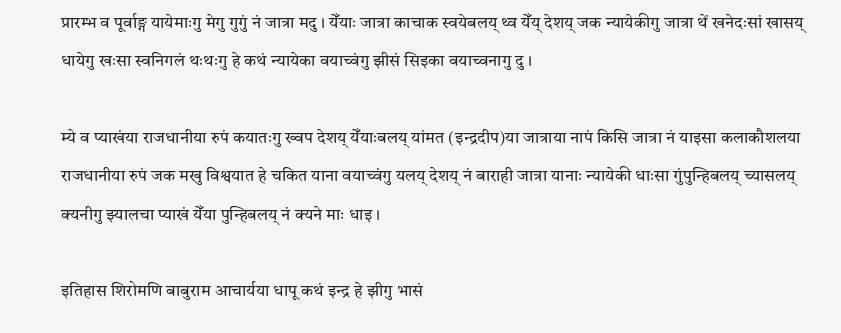प्रारम्भ व पूर्वाङ्ग यायेमाःगु मेगु गुगुं नं जात्रा मदु । येँयाः जात्रा काचाक स्वयेबलय् थ्व येँय् देशय् जक न्यायेकीगु जात्रा थें खनेदःसां खासय् धायेगु खःसा स्वनिगलं थःथःगु हे कथं न्यायेका वयाच्वंगु झीसं सिइका वयाच्वनागु दु ।

म्ये व प्याखंया राजधानीया रुपं कयातःगु ख्वप देशय् येँयाःबलय् यांमत (इन्द्रदीप)या जात्राया नापं किसि जात्रा नं याइसा कलाकौशलया राजधानीया रुपं जक मखु विश्वयात हे चकित याना वयाच्वंगु यलय् देशय् नं बाराही जात्रा यानाः न्यायेकी धाःसा गुंपुन्हिबलय् च्यासलय् क्यनीगु झ्यालचा प्याखं येँया पुन्हिबलय् नं क्यने माः धाइ ।

इतिहास शिरोमणि बाबुराम आचार्यया धापू कथं इन्द्र हे झीगु भासं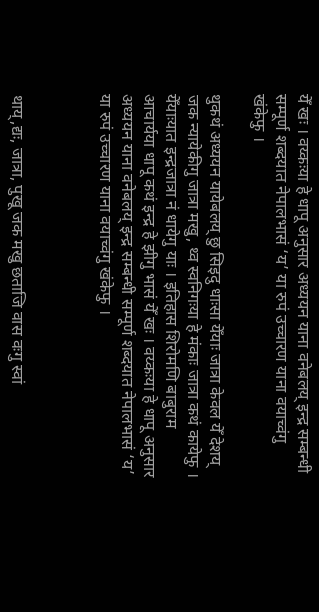येँ खः । वय्कःया हे धापू अनुसार अध्ययन याना वनेबलय् इन्द्र सम्बन्धी सम्पूर्ण शब्दयात नेपालभासं ‘य’ या रुपं उच्चारण याना वयाच्वंगु खंकेफु ।

थुकथं अध्ययन यायेबलय् छु सिइदु धाःसा येँयाः जात्रा केवल येँ देशय् जक न्यायेकीगु जात्रा मखु, थ्व स्वनिगःया हे मंकाः जात्रा कथं कायेफु ।
येँयाःयात इन्द्रजात्रा नं धायेगु याः । इतिहास शिरोमणि बाबुराम आचार्यया धापू कथं इन्द्र हे झीगु भासं येँ खः । वय्कःया हे धापू अनुसार अध्ययन याना वनेबलय् इन्द्र सम्बन्धी सम्पूर्ण शब्दयात नेपालभासं ‘य’ या रुपं उच्चारण याना वयाच्वंगु खंकेफु ।



थाय्,द्यः, जात्रा, पुखू जक मखु छताजि वास वःगु स्वां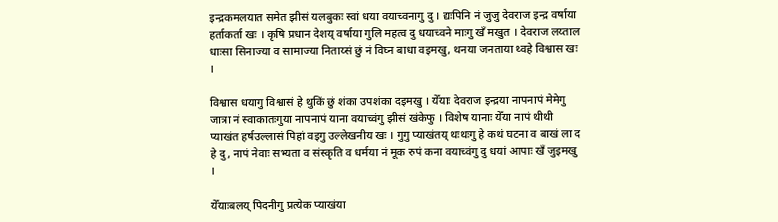इन्द्रकमलयात समेत झीसं यलबुकः स्वां धया वयाच्वनागु दु । द्यःपिनि नं जुजु देवराज इन्द्र वर्षाया हर्ताकर्ता खः । कृषि प्रधान देशय् वर्षाया गुलि महत्व दु धयाच्वने माःगु खँ मखुत । देवराज लय्ताल धाःसा सिनाज्या व सामाज्या निताय्सं छुं नं विघ्न बाधा वइमखु, थनया जनताया थ्वहे विश्वास खः ।

विश्वास धयागु विश्वासं हे थुकिं छुं शंका उपशंका दइमखु । येँयाः देवराज इन्द्रया नापनापं मेमेगु जात्रा नं स्वाकातःगुया नापनापं याना वयाच्वंगु झीसं खंकेफु । विशेष यानाः येँया नापं थीथी प्याखंत हर्षउल्लासं पिहां वइगु उल्लेखनीय खः । गुगु प्याखंतय् थःथःगु हे कथं घटना व बाखं ला द हे दु, नापं नेवाः सभ्यता व संस्कृति व धर्मया नं मूक रुपं कना वयाच्वंगु दु धयां आपाः खँ जुइमखु ।

येँयाःबलय् पिदनीगु प्रत्येक प्याखंया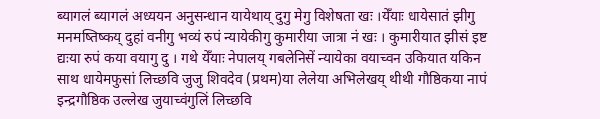ब्यागलं ब्यागलं अध्ययन अनुसन्धान यायेथाय् दुगु मेगु विशेषता खः ।येँयाः धायेसातं झीगु मनमष्तिष्कय् दुहां वनीगु भव्यं रुपं न्यायेकीगु कुमारीया जात्रा नं खः । कुमारीयात झीसं इष्ट द्यःया रुपं कया वयागु दु । गथे येँयाः नेपालय् गबलेनिसें न्यायेका वयाच्वन उकियात यकिन साथ धायेमफुसां लिच्छवि जुजु शिवदेव (प्रथम)या लेलेया अभिलेखय् थीथी गौष्ठिकया नापं इन्द्रगौष्ठिक उल्लेख जुयाच्वंगुलिं लिच्छवि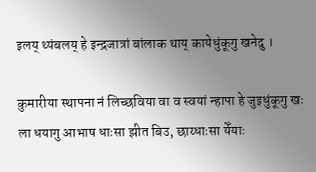इलय् थ्यंबलय् हे इन्द्रजात्रां बांलाक थाय् कायेधुंकूगु खनेदु ।

कुमारीया स्थापना नं लिच्छविया वा व स्वयां न्हापा हे जुइधुंकूगु खः ला धयागु आभाष धाःसा झीत बिउ, छाय्धाःसा येँयाः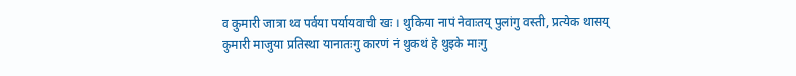व कुमारी जात्रा थ्व पर्वया पर्यायवाची खः । थुकिया नापं नेवाःतय् पुलांगु वस्ती, प्रत्येक थासय् कुमारी माजुया प्रतिस्था यानातःगु कारणं नं थुकथं हे थुइके माःगु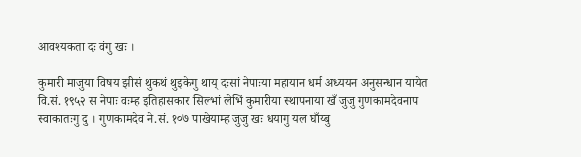आवश्यकता दः वंगु खः ।

कुमारी माजुया विषय झीसं थुकथं थुइकेगु थाय् दःसां नेपाःया महायान धर्म अध्ययन अनुसन्धान यायेत वि.सं. १९५२ स नेपाः वःम्ह इतिहासकार सिल्भां लेभिं कुमारीया स्थापनाया खँ जुजु गुणकामदेवनाप स्वाकातःगु दु । गुणकामदेव ने.सं. १०७ पाखेयाम्ह जुजु खः धयागु यल घाँय्बु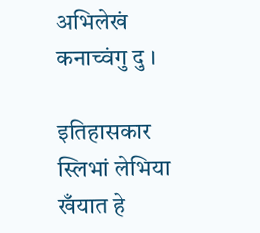अभिलेखं कनाच्वंगु दु ।

इतिहासकार स्लिभां लेभिया खँयात हे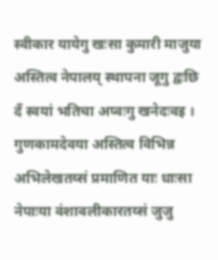स्वीकार यायेगु खःसा कुमारी माजुया अस्तित्व नेपालय् स्थापना जूगु द्वःछि दँ स्वयां भतिचा अप्वःगु खनेदःवइ । गुणकामदेवया अस्तित्व विभिन्न अभिलेखतय्सं प्रमाणित याः धाःसा नेपाःया वंशावलीकारतय्सं जुजु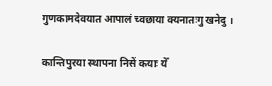गुणकामदेवयात आपालं च्वछाया क्यनातःगु खनेदु ।

कान्तिपुरया स्थापना निसें कयाः येँ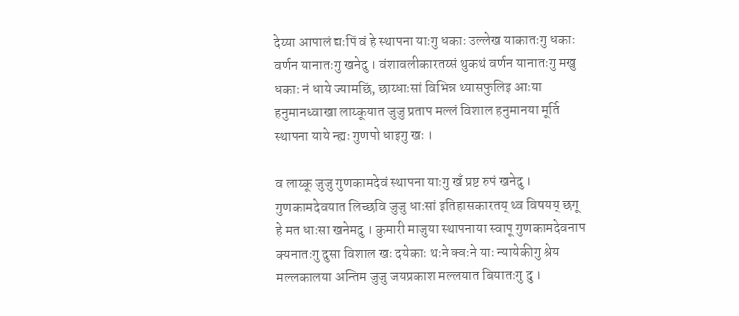देय्या आपालं द्यःपिं वं हे स्थापना याःगु धकाः उल्लेख याकातःगु धकाः वर्णन यानातःगु खनेदु । वंशावलीकारतय्सं थुकथं वर्णन यानातःगु मखु धकाः नं धाये ज्यामछिं, छाय्धाःसां विभिन्न थ्यासफुलिइ आःया हनुमानध्वाखा लाय्कूयात जुजु प्रताप मल्लं विशाल हनुमानया मूर्ति स्थापना याये न्ह्यः गुणपो धाइगु खः ।

व लाय्कू जुजु गुणकामदेवं स्थापना याःगु खँ प्रष्ट रुपं खनेदु । गुणकामदेवयात लिच्छवि जुजु धाःसां इतिहासकारतय् थ्व विषयय् छगू हे मत धाःसा खनेमदु । कुमारी माजुया स्थापनाया स्वापू गुणकामदेवनाप क्यनातःगु दुसा विशाल खः दयेकाः थःने क्वःने याः न्यायेकीगु श्रेय मल्लकालया अन्तिम जुजु जयप्रकाश मल्लयात बियातःगु दु ।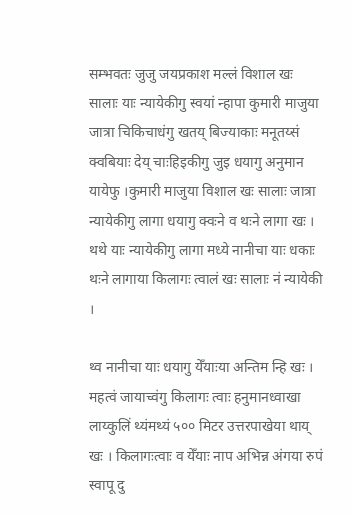सम्भवतः जुजु जयप्रकाश मल्लं विशाल खः सालाः याः न्यायेकीगु स्वयां न्हापा कुमारी माजुया जात्रा चिकिचाधंगु खतय् बिज्याकाः मनूतय्सं क्वबियाः देय् चाःहिइकीगु जुइ धयागु अनुमान यायेफु ।कुमारी माजुया विशाल खः सालाः जात्रा न्यायेकीगु लागा धयागु क्वःने व थःने लागा खः । थथे याः न्यायेकीगु लागा मध्ये नानीचा याः धकाः थःने लागाया किलागः त्वालं खः सालाः नं न्यायेकी ।

थ्व नानीचा याः धयागु येँयाःया अन्तिम न्हि खः । महत्वं जायाच्वंगु किलागः त्वाः हनुमानध्वाखा लाय्कुलिं थ्यंमथ्यं ५०० मिटर उत्तरपाखेया थाय् खः । किलागःत्वाः व येँयाः नाप अभिन्न अंगया रुपं स्वापू दु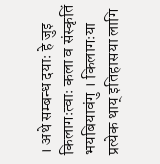। अथे सम्बन्ध दयाः हे जुइ किलागःत्वाः कला व संस्कृतिं भयबियावंगु । किलागःया प्रत्येक थाय् इतिहासया लागि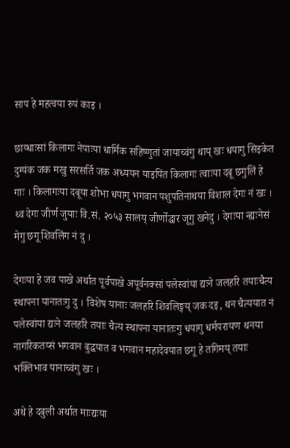साप हे महत्वया रुपं काइ ।

छाय्धाःसां किलागः नेपाःया धार्मिक सहिष्णुतां जायाच्वंगु थाय् खः धयागु सिइकेत दुग्यंक जक मखु सरसर्ति जक अध्ययन याइपिंत किलागः त्वाःया दबू छगुलिं हे गाः । किलागःया दबूया शोभा धयागु भगवान पशुपतिनाथया विशाल देगः नं खः । थ्व देगः जीर्ण जुयाः वि.सं. २०५३ सालय् जीर्णोद्धार जूगु खनेदु । देगःया न्ह्यःनेसं मेगु छगू शिवलिंग नं दु ।

देगःया हे जव पाखे अर्थात पूर्वपाखे अपूर्वनक्सां पलेस्वांया द्यःने जलहरि तयाःचैत्य स्थापना यानातःगु दु । विशेष यानाः जलहरि शिवलिङ्गय् जक दइ, थन चैत्ययात नं पलेस्वांया द्यःने जलहरि तयाः चैत्य स्थापना यानातःगु धयागु धर्मपरायण थनया नागरिकतय्सं भगवान बुद्धयात व भगवान महादेवयात छगू हे तगिमय् तयाः भक्तिभाव यानाच्वंगु खः ।

अथे हे दबुली अर्थात माःद्यःया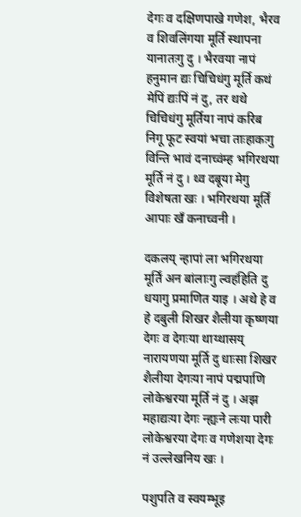देगः व दक्षिणपाखे गणेश, भैरव व शिवलिंगया मूर्ति स्थापना यानातःगु दु । भैरवया नापं हनुमान द्यः चिचिधंगु मूर्ति कथं मेपिं द्यःपिं नं दु, तर थथे चिचिधंगु मूर्तिया नापं करिब निगू फूट स्वयां भचा ताःहाकःगु विन्ति भावं दनाच्वंम्ह भगिरथया मूर्ति नं दु । थ्व दबूया मेगु विशेषता खः । भगिरथया मूर्तिं आपाः खँ कनाच्वनी ।

दकलय् न्हापां ला भगिरथया मूर्तिं अन बांलाःगु ल्वहंहिति दु धयागु प्रमाणित याइ । अथे हे व हे दबुली शिखर शैलीया कृष्णया देगः व देगःया थाय्थासय् नारायणया मूर्ति दु धाःसा शिखर शैलीया देगःया नापं पद्मपाणि लोकेश्वरया मूर्ति नं दु । अझ महाद्यःया देगः न्ह्यःने लःया पारी लोकेश्वरया देगः व गणेशया देगः नं उल्लेखनिय खः ।

पशुपति व स्वयम्भूइ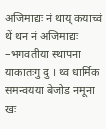अजिमाद्यः नं थाय् कयाच्वं थें थन नं अजिमाद्यः –भगवतीया स्थापना याकातःगु दु । थ्व धार्मिक समन्वयया बेजोड नमूना खः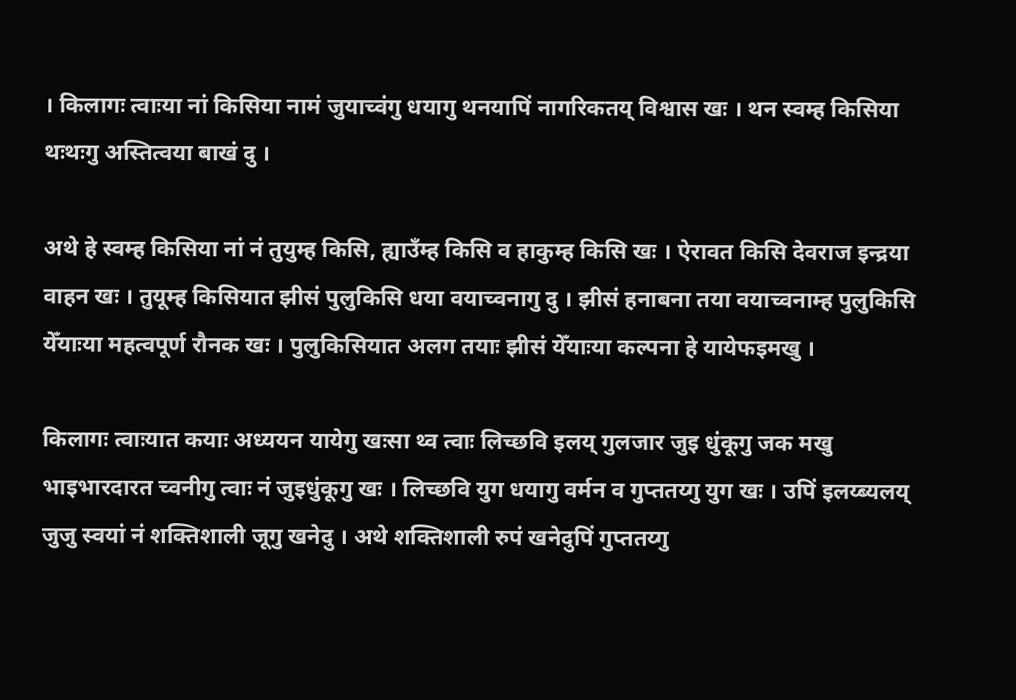। किलागः त्वाःया नां किसिया नामं जुयाच्वंगु धयागु थनयापिं नागरिकतय् विश्वास खः । थन स्वम्ह किसिया थःथःगु अस्तित्वया बाखं दु ।

अथे हे स्वम्ह किसिया नां नं तुयुम्ह किसि, ह्याउँम्ह किसि व हाकुम्ह किसि खः । ऐरावत किसि देवराज इन्द्रया वाहन खः । तुयूम्ह किसियात झीसं पुलुकिसि धया वयाच्वनागु दु । झीसं हनाबना तया वयाच्वनाम्ह पुलुकिसि येँयाःया महत्वपूर्ण रौनक खः । पुलुकिसियात अलग तयाः झीसं येँयाःया कल्पना हे यायेफइमखु ।

किलागः त्वाःयात कयाः अध्ययन यायेगु खःसा थ्व त्वाः लिच्छवि इलय् गुलजार जुइ धुंकूगु जक मखु भाइभारदारत च्वनीगु त्वाः नं जुइधुंकूगु खः । लिच्छवि युग धयागु वर्मन व गुप्ततय्गु युग खः । उपिं इलय्ब्यलय् जुजु स्वयां नं शक्तिशाली जूगु खनेदु । अथे शक्तिशाली रुपं खनेदुपिं गुप्ततय्गु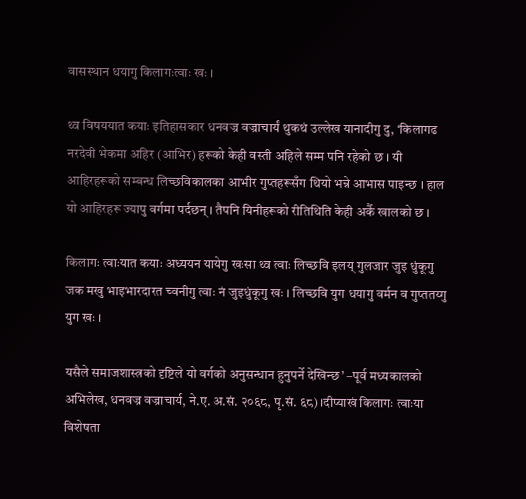वासस्थान धयागु किलागःत्वाः खः ।

थ्व विषययात कयाः इतिहासकार धनवज्र वज्राचार्यं थुकथं उल्लेख यानादीगु दु, ‘किलागढ नरदेवी भेकमा अहिर (आभिर) हरूको केही वस्ती अहिले सम्म पनि रहेको छ । यी आहिरहरूको सम्बन्ध लिच्छविकालका आभीर गुप्तहरूसँग थियो भन्ने आभास पाइन्छ । हाल यो आहिरहरू ज्यापु वर्गमा पर्दछन् । तैपनि यिनीहरूको रीतिथिति केही अर्कै खालको छ ।

किलागः त्वाःयात कयाः अध्ययन यायेगु खःसा थ्व त्वाः लिच्छवि इलय् गुलजार जुइ धुंकूगु जक मखु भाइभारदारत च्वनीगु त्वाः नं जुइधुंकूगु खः । लिच्छवि युग धयागु वर्मन व गुप्ततय्गु युग खः ।

यसैले समाजशास्त्रको दृष्टिले यो वर्गको अनुसन्धान हुनुपर्ने देखिन्छ’ –पूर्व मध्यकालको अभिलेख, धनवज्र वज्राचार्य, ने.ए. अ.सं. २०६८, पृ.सं. ६८) ।दीप्याखं किलागः त्वाःया विशेषता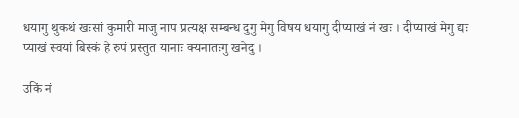धयागु थुकथं खःसां कुमारी माजु नाप प्रत्यक्ष सम्बन्ध दुगु मेगु विषय धयागु दीप्याखं नं खः । दीप्याखं मेगु द्यः प्याखं स्वयां बिस्कं हे रुपं प्रस्तुत यानाः क्यनातःगु खनेदु ।

उकिं नं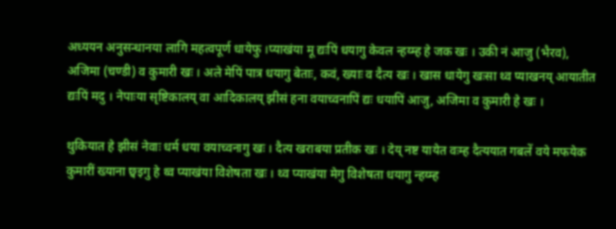अध्ययन अनुसन्धानया लागि महत्वपूर्ण धायेफु ।प्याखंया मू द्यःपिं धयागु केवल न्हय्म्ह हे जक खः । उकी नं आजु (भैरव), अजिमा (चण्डी) व कुमारी खः । अले मेपिं पात्र धयागु बेताः, कवं, ख्याः व दैत्य खः । खास धायेगु खःसा थ्व प्याखनय् आयातीत द्यःपिं मदु । नेपाःया सृष्टिकालय् वा आदिकालय् झीसं हना वयाच्वनापिं द्यः धयापिं आजु, अजिमा व कुमारी हे खः ।

थुकियात हे झीसं नेवाः धर्म धया वयाच्वनागु खः । दैत्य खराबया प्रतीक खः । देय् नष्ट यायेत वःम्ह दैत्ययात गबलें वये मफयेक कुमारीं ख्याना छ्वइगु हे थ्व प्याखंया विशेषता खः । थ्व प्याखंया मेगु विशेषता धयागु न्हय्म्ह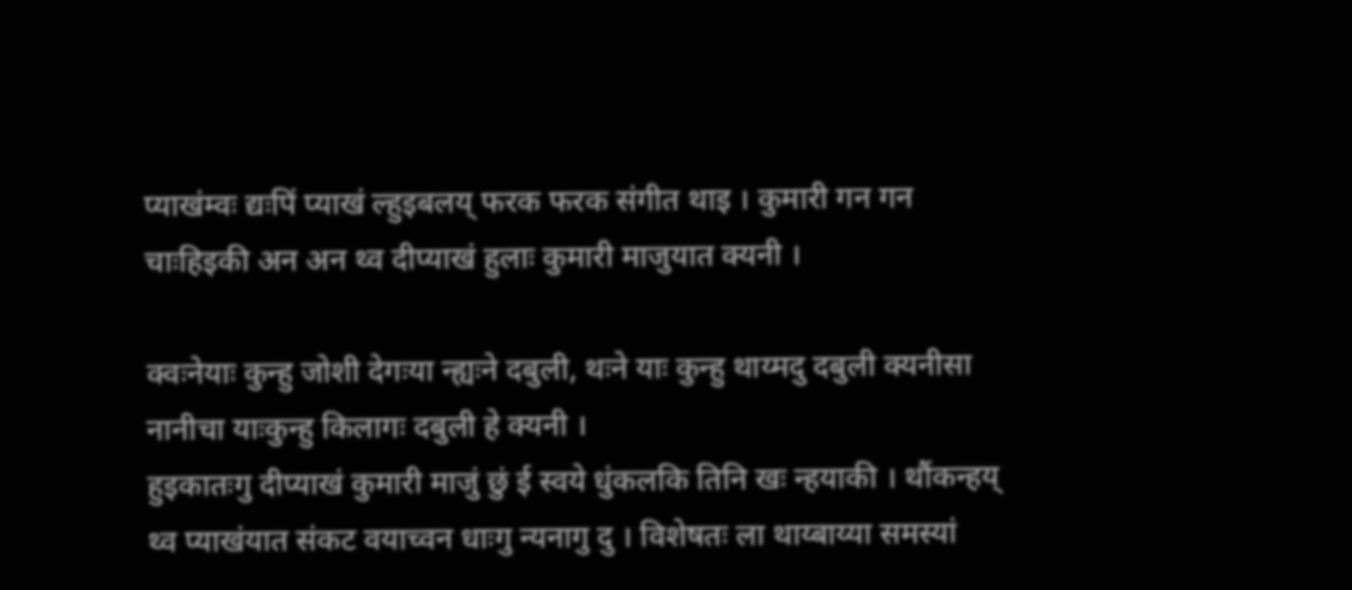प्याखंम्वः द्यःपिं प्याखं ल्हुइबलय् फरक फरक संगीत थाइ । कुमारी गन गन चाःहिइकी अन अन थ्व दीप्याखं हुलाः कुमारी माजुयात क्यनी ।

क्वःनेयाः कुन्हु जोशी देगःया न्ह्यःने दबुली, थःने याः कुन्हु थाय्मदु दबुली क्यनीसा नानीचा याःकुन्हु किलागः दबुली हे क्यनी ।
हुइकातःगु दीप्याखं कुमारी माजुं छुं ई स्वये धुंकलकि तिनि खः न्हयाकी । थौंकन्हय् थ्व प्याखंयात संकट वयाच्वन धाःगु न्यनागु दु । विशेषतः ला थाय्बाय्या समस्यां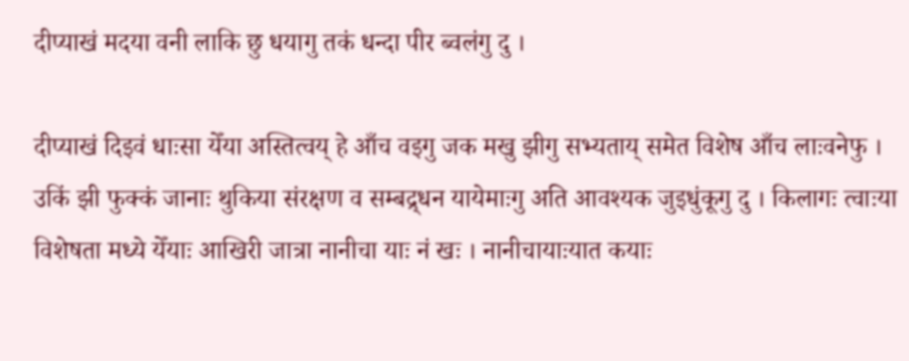दीप्याखं मदया वनी लाकि छु धयागु तकं धन्दा पीर ब्वलंगु दु ।

दीप्याखं दिइवं धाःसा येँया अस्तित्वय् हे आँच वइगु जक मखु झीगु सभ्यताय् समेत विशेष आँच लाःवनेफु । उकिं झी फुक्कं जानाः थुकिया संरक्षण व सम्बद्र्धन यायेमाःगु अति आवश्यक जुइधुंकूगु दु । किलागः त्वाःया विशेषता मध्ये येँयाः आखिरी जात्रा नानीचा याः नं खः । नानीचायाःयात कयाः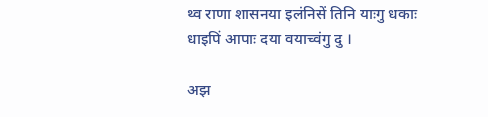थ्व राणा शासनया इलंनिसें तिनि याःगु धकाः धाइपिं आपाः दया वयाच्वंगु दु ।

अझ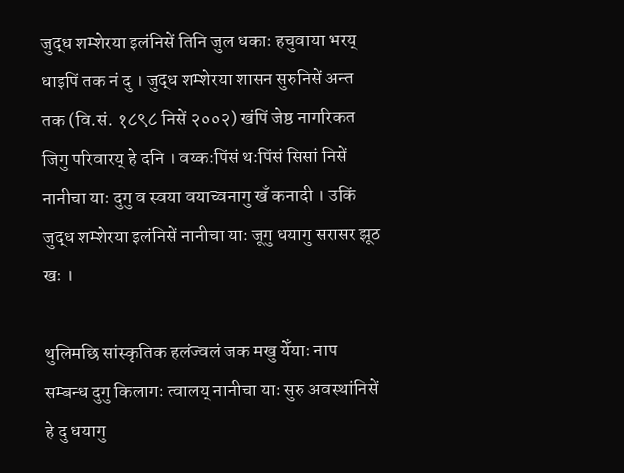जुद्ध शम्शेरया इलंनिसें तिनि जुल धकाः हचुवाया भरय् धाइपिं तक नं दु । जुद्ध शम्शेरया शासन सुरुनिसें अन्त तक (वि.सं. १८९८ निसें २००२) खंपिं जेष्ठ नागरिकत जिगु परिवारय् हे दनि । वय्कःपिंसं थःपिंसं सिसां निसें नानीचा याः दुगु व स्वया वयाच्वनागु खँ कनादी । उकिं जुद्ध शम्शेरया इलंनिसें नानीचा याः जूगु धयागु सरासर झूठ खः ।

थुलिमछि सांस्कृतिक हलंज्वलं जक मखु येँयाः नाप सम्बन्ध दुगु किलागः त्वालय् नानीचा याः सुरु अवस्थांनिसें हे दु धयागु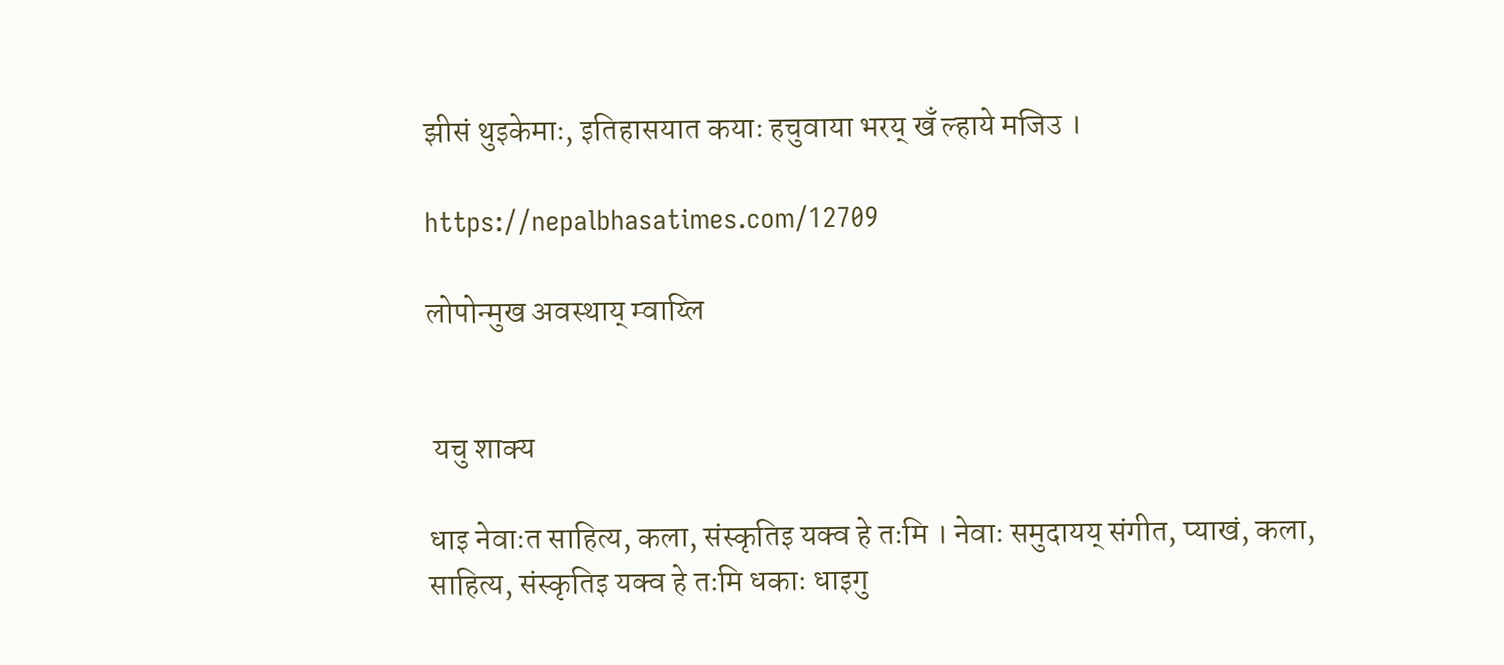झीसं थुइकेमाः, इतिहासयात कयाः हचुवाया भरय् खँ ल्हाये मजिउ ।

https://nepalbhasatimes.com/12709

लोपोन्मुख अवस्थाय् म्वाय्लि


 यचु शाक्य

धाइ नेवाःत साहित्य, कला, संस्कृतिइ यक्व हे तःमि । नेवाः समुदायय् संगीत, प्याखं, कला, साहित्य, संस्कृतिइ यक्व हे तःमि धकाः धाइगु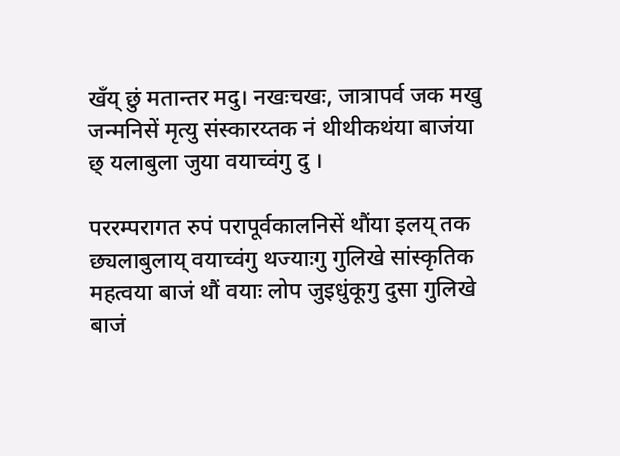खँय् छुं मतान्तर मदु। नखःचखः, जात्रापर्व जक मखु जन्मनिसें मृत्यु संस्कारय्तक नं थीथीकथंया बाजंया छ् यलाबुला जुया वयाच्वंगु दु ।

पररम्परागत रुपं परापूर्वकालनिसें थौंया इलय् तक छ्यलाबुलाय् वयाच्वंगु थज्याःगु गुलिखे सांस्कृतिक महत्वया बाजं थौं वयाः लोप जुइधुंकूगु दुसा गुलिखे बाजं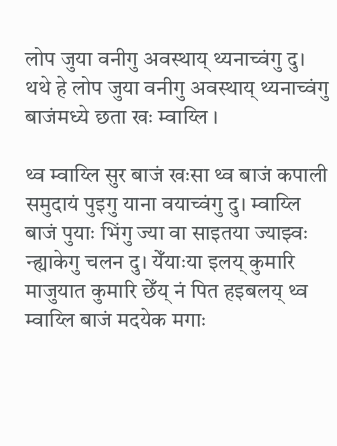लोप जुया वनीगु अवस्थाय् थ्यनाच्वंगु दु। थथे हे लोप जुया वनीगु अवस्थाय् थ्यनाच्वंगु बाजंमध्ये छता खः म्वाय्लि ।

थ्व म्वाय्लि सुर बाजं खःसा थ्व बाजं कपाली समुदायं पुइगु याना वयाच्वंगु दु। म्वाय्लि बाजं पुयाः भिंगु ज्या वा साइतया ज्याझ्वः न्ह्याकेगु चलन दु। येँयाःया इलय् कुमारि माजुयात कुमारि छेँय् नं पित हइबलय् थ्व म्वाय्लि बाजं मदयेक मगाः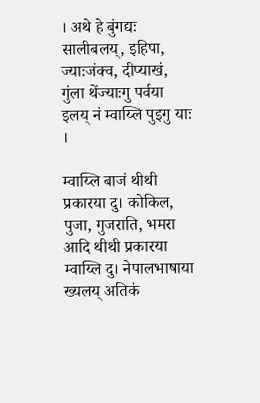। अथे हे बुंगद्यः सालीबलय्, इहिपा, ज्याःजंक्व, दीप्याखं, गुंला थेंज्याःगु पर्वया इलय् नं म्वाय्लि पुइगु याः ।

म्वाय्लि बाजं थीथी प्रकारया दु। कोकिल, पुजा, गुजराति, भमरा आदि थीथी प्रकारया म्वाय्लि दु। नेपालभाषाया ख्यलय् अतिकं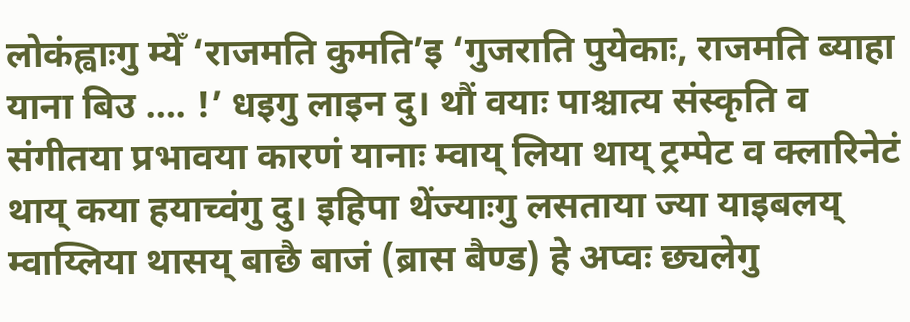लोकंह्वाःगु म्येँ ‘राजमति कुमति’इ ‘गुजराति पुयेकाः, राजमति ब्याहा याना बिउ …. !’ धइगु लाइन दु। थौं वयाः पाश्चात्य संस्कृति व संगीतया प्रभावया कारणं यानाः म्वाय् लिया थाय् ट्रम्पेट व क्लारिनेटं थाय् कया हयाच्वंगु दु। इहिपा थेंज्याःगु लसताया ज्या याइबलय् म्वाय्लिया थासय् बाछै बाजं (ब्रास बैण्ड) हे अप्वः छ्यलेगु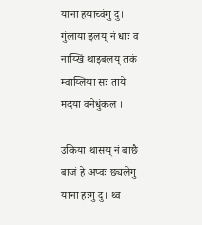याना हयाच्वंगु दु। गुंलाया इलय् नं धाः व नाय्खिं थाइबलय् तकं म्वाय्लिया सः ताये मदया वनेधुंकल ।

उकिया थासय् नं बाछै बाजं हे अप्वः छ्यलेगु याना हःगु दु। थ्व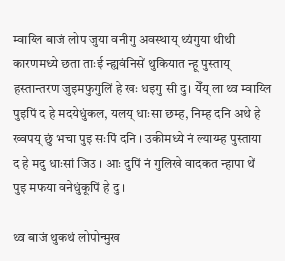म्वाय्लि बाजं लोप जुया वनीगु अवस्थाय् थ्यंगुया थीथी कारणमध्ये छता ताःई न्ह्यवंनिसें थुकियात न्हू पुस्ताय् हस्तान्तरण जुइमफुगुलिं हे खः धइगु सी दु। येँय् ला थ्व म्वाय्लि पुइपिं द हे मदयेधुंकल, यलय् धाःसा छम्ह, निम्ह दनि अथे हे ख्वपय् छुं भचा पुइ सःपिं दनि । उकीमध्ये नं ल्याय्म्ह पुस्ताया द हे मदु धाःसां जिउ । आः दुपिं नं गुलिखे वादकत न्हापा थें पुइ मफया वनेधुंकूपिं हे दु ।

थ्व बाजं थुकथं लोपोन्मुख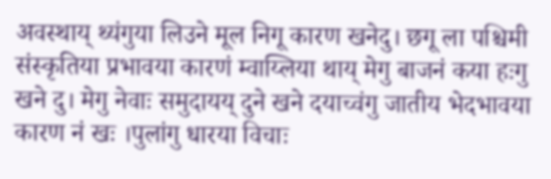अवस्थाय् थ्यंगुया लिउने मूल निगू कारण खनेदु। छगू ला पश्चिमी संस्कृतिया प्रभावया कारणं म्वाय्लिया थाय् मेगु बाजनं कया हःगु खने दु। मेगु नेवाः समुदायय् दुने खने दयाच्वंगु जातीय भेदभावया कारण नं खः ।पुलांगु धारया विचाः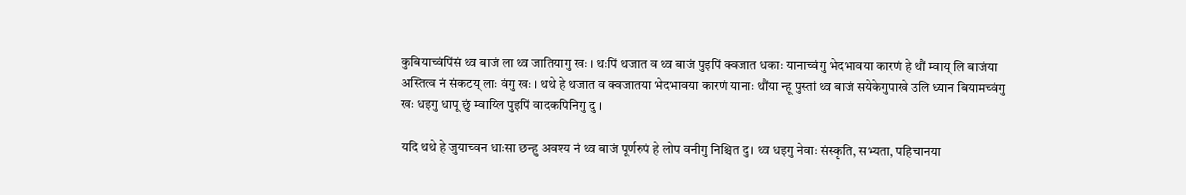कुबियाच्वंपिंसं थ्व बाजं ला थ्व जातियागु खः । थःपिं थजात व थ्व बाजं पुइपिं क्वजात धकाः यानाच्वंगु भेदभावया कारणं हे थौं म्वाय् लि बाजंया अस्तित्व नं संकटय् लाः वंगु खः । थथे हे थजात व क्वजातया भेदभावया कारणं यानाः थौंया न्हू पुस्तां थ्व बाजं सयेकेगुपाखे उलि ध्यान बियामच्वंगु खः धइगु धापू छुं म्वाय्लि पुइपिं वादकपिनिगु दु ।

यदि थथे हे जुयाच्वन धाःसा छन्हु अवश्य नं थ्व बाजं पूर्णरुपं हे लोप वनीगु निश्चित दु। थ्व धइगु नेवाः संस्कृति, सभ्यता, पहिचानया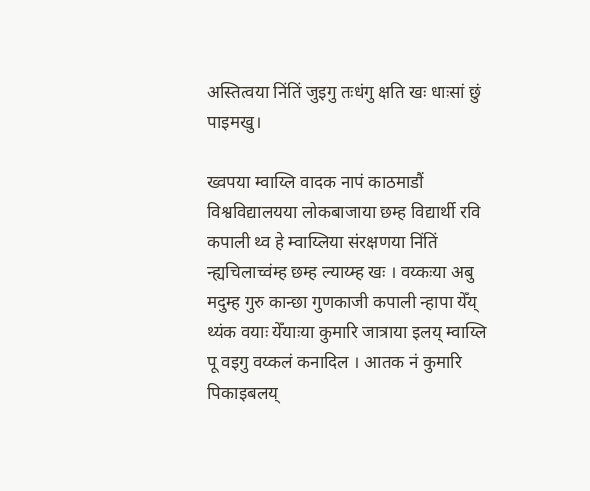अस्तित्वया निंतिं जुइगु तःधंगु क्षति खः धाःसां छुं पाइमखु।

ख्वपया म्वाय्लि वादक नापं काठमाडौं विश्वविद्यालयया लोकबाजाया छम्ह विद्यार्थी रवि कपाली थ्व हे म्वाय्लिया संरक्षणया निंतिं न्ह्यचिलाच्वंम्ह छम्ह ल्याय्म्ह खः । वय्कःया अबु मदुम्ह गुरु कान्छा गुणकाजी कपाली न्हापा येँय् थ्यंक वयाः येँयाःया कुमारि जात्राया इलय् म्वाय्लि पू वइगु वय्कलं कनादिल । आतक नं कुमारि पिकाइबलय्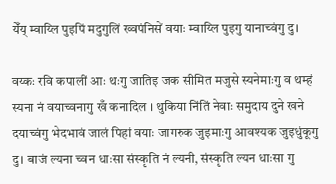येँय् म्वाय्लि पुइपिं मदुगुलिं ख्वपंनिसें वयाः म्वाय्लि पुइगु यानाच्वंगु दु।

वय्कः रवि कपालीं आः थःगु जातिइ जक सीमित मजुसे स्यनेमाःगु व थम्हं स्यना नं वयाच्वनागु खँ कनादिल । थुकिया निंतिं नेवाः समुदाय दुने खने दयाच्वंगु भेदभावं जालं पिहां वयाः जागरुक जुइमाःगु आवश्यक जुइधुंकूगु दु। बाजं ल्यना च्वन धाःसा संस्कृति नं ल्यनी, संस्कृति ल्यन धाःसा गु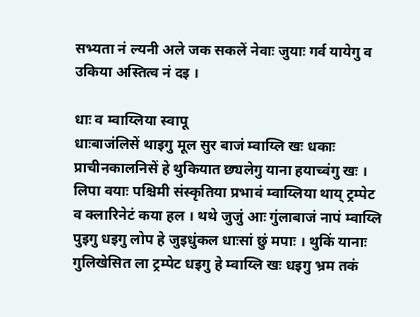सभ्यता नं ल्यनी अले जक सकलें नेवाः जुयाः गर्व यायेगु व उकिया अस्तित्व नं दइ ।

धाः व म्वाय्लिया स्वापू
धाःबाजंलिसें थाइगु मूल सुर बाजं म्वाय्लि खः धकाः प्राचीनकालनिसें हे थुकियात छ्यलेगु याना हयाच्वंगु खः । लिपा वयाः पश्चिमी संस्कृतिया प्रभावं म्वाय्लिया थाय् ट्रम्पेट व क्लारिनेटं कया हल । थथे जुजुं आः गुंलाबाजं नापं म्वाय्लि पुइगु धइगु लोप हे जुइधुंकल धाःसां छुं मपाः । थुकिं यानाः गुलिखेसित ला ट्रम्पेट धइगु हे म्वाय्लि खः धइगु भ्रम तकं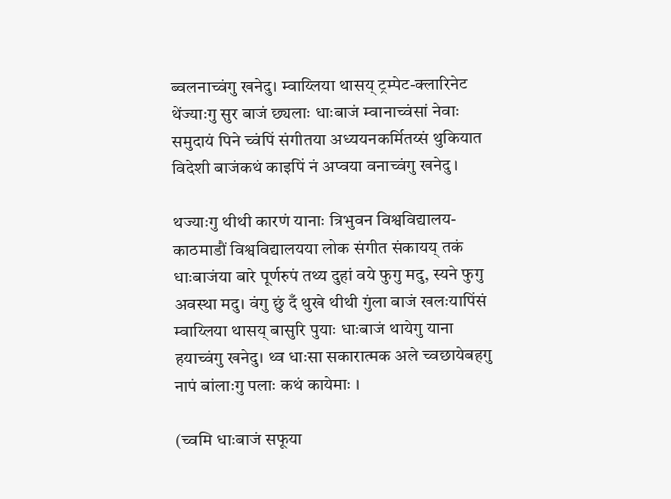ब्वलनाच्वंगु खनेदु। म्वाय्लिया थासय् ट्रम्पेट-क्लारिनेट थेंज्याःगु सुर बाजं छ्यलाः धाःबाजं म्वानाच्वंसां नेवाः समुदायं पिने च्वंपिं संगीतया अध्ययनकर्मितय्सं थुकियात विदेशी बाजंकथं काइपिं नं अप्वया वनाच्वंगु खनेदु ।

थज्याःगु थीथी कारणं यानाः त्रिभुवन विश्वविद्यालय-काठमाडौं विश्वविद्यालयया लोक संगीत संकायय् तकं धाःबाजंया बारे पूर्णरुपं तथ्य दुहां वये फुगु मदु, स्यने फुगु अवस्था मदु। वंगु छुं दँ थुखे थीथी गुंला बाजं खलःयापिंसं म्वाय्लिया थासय् बासुरि पुयाः धाःबाजं थायेगु याना हयाच्वंगु खनेदु। थ्व धाःसा सकारात्मक अले च्वछायेबहगु नापं बांलाःगु पलाः कथं कायेमाः ।

(च्वमि धाःबाजं सफूया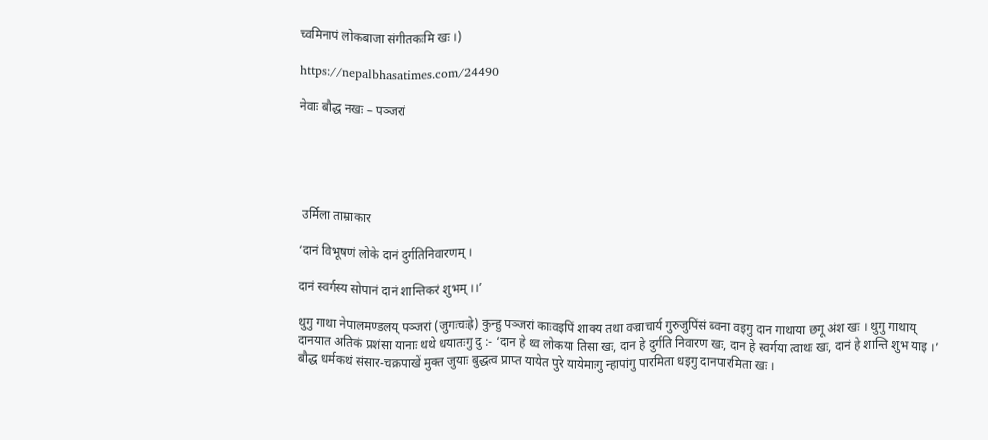च्वमिनापं लोकबाजा संगीतकःमि खः ।)

https://nepalbhasatimes.com/24490

नेवाः बौद्ध नखः – पञ्जरां





 उर्मिला ताम्राकार

‘दानं विभूषणं लोके दानं दुर्गतिनिवारणम् ।

दानं स्वर्गस्य सोपानं दानं शान्तिकरं शुभम् ।।’

थुगु गाथा नेपालमण्डलय् पञ्जरां (जुगःचःह्रे) कुन्हु पञ्जरां काःवइपिं शाक्य तथा वज्राचार्य गुरुजुपिंसं ब्वना वइगु दान गाथाया छगू अंश खः । थुगु गाथाय् दानयात अतिकं प्रशंसा यानाः थथे धयातःगु दु :- ‘दान हे थ्व लोकया तिसा खः, दान हे दुर्गति निवारण खः, दान हे स्वर्गया त्वाथः खः, दानं हे शान्ति शुभ याइ ।’ बौद्ध धर्मकथं संसार-चक्रपाखें मुक्त जुयाः बुद्धत्व प्राप्त यायेत पुरे यायेमाःगु न्हापांगु पारमिता धइगु दानपारमिता खः ।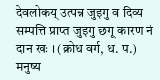देवलोकय् उत्पन्न जुइगु व दिव्य सम्पत्ति प्राप्त जुइगु छगू कारण नं दान खः । (क्रोध वर्ग, ध. प.) मनुष्य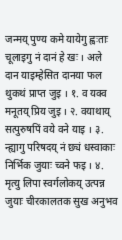जन्मय् पुण्य कमे यायेगु ह्वःताः चूलाइगु नं दानं हे खः । अले दान याइम्हेसित दानया फल थुकथं प्राप्त जुइ । १. व यक्व मनूतय् प्रिय जुइ । २. वयाथाय् सत्पुरुषपिं वये वने याइ । ३. न्ह्यागु परिषदय् नं छ्यं धस्वाकाः निर्भिक जुयाः च्वने फइ । ४. मृत्यु लिपा स्वर्गलोकय् उत्पन्न जुयाः चीरकालतक सुख अनुभव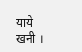याये खनी ।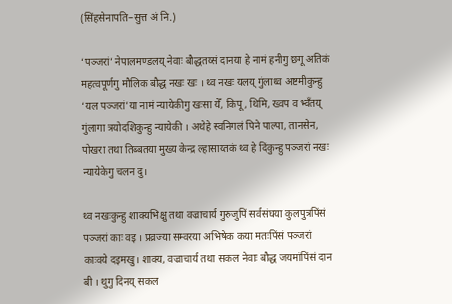(सिंहसेनापति–सुत्त अं नि.)

‘पञ्जरां’ नेपालमण्डलय् नेवाः बौद्धतय्सं दानया हे नामं हनीगु छगू अतिकं महत्वपूर्णगु मौलिक बौद्ध नखः खः । थ्व नखः यलय् गुंलाथ्व अष्टमीकुन्हु ‘यल पञ्जरां’या नामं न्यायेकीगु खःसा येँ, किपू, थिमि, ख्वप व भ्वँतय् गुंलागा त्रयोदशिकुन्हु न्यायेकी । अथेहे स्वनिगलं पिने पाल्पा, तानसेन, पोखरा तथा तिब्बतया मुख्य केन्द्र ल्हासाय्तकं थ्व हे दिंकुन्हु पञ्जरां नखः न्यायेकेगु चलन दु।

थ्व नखःकुन्हु शाक्यभिक्षु तथा वज्राचार्य गुरुजुपिं सर्वसंघया कुलपुत्रपिंसं पञ्जरां काः वइ । प्रव्रज्या सम्वरया अभिषेक कया मतःपिंसं पञ्जरां काःवये दइमखु। शाक्य, वज्राचार्य तथा सकल नेवाः बौद्ध जयमांपिंसं दान बी । थुगु दिनय् सकल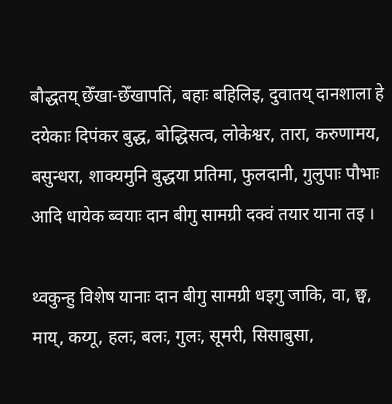बौद्धतय् छेँखा-छेँखापतिं, बहाः बहिलिइ, दुवातय् दानशाला हे दयेकाः दिपंकर बुद्ध, बोद्धिसत्व, लोकेश्वर, तारा, करुणामय, बसुन्धरा, शाक्यमुनि बुद्धया प्रतिमा, फुलदानी, गुलुपाः पौभाः आदि धायेक ब्वयाः दान बीगु सामग्री दक्वं तयार याना तइ ।

थ्वकुन्हु विशेष यानाः दान बीगु सामग्री धइगु जाकि, वा, छ्व, माय्, कय्गू, हलः, बलः, गुलः, सूमरी, सिसाबुसा,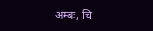अम्बः, चि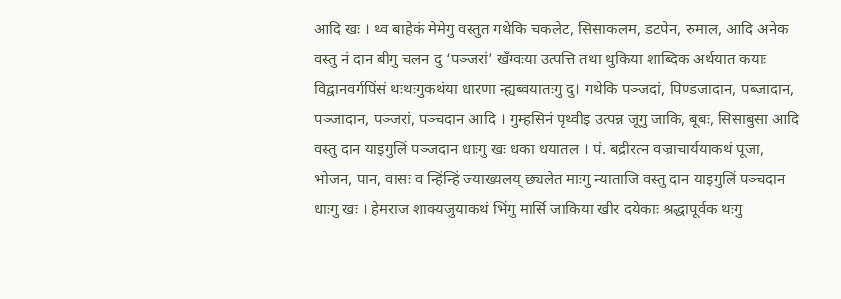आदि खः । थ्व बाहेकं मेमेगु वस्तुत गथेकि चकलेट, सिसाकलम, डटपेन, रुमाल, आदि अनेक वस्तु नं दान बीगु चलन दु ‘पञ्जरां’ खँग्वःया उत्पत्ति तथा थुकिया शाब्दिक अर्थयात कयाः विद्वानवर्गपिंसं थःथःगुकथंया धारणा न्ह्यब्वयातःगु दु। गथेकि पञ्जदां, पिण्डजादान, पब्जादान, पञ्जादान, पञ्जरां, पञ्चदान आदि । गुम्हसिनं पृथ्वीइ उत्पन्न जूगु जाकि, बूबः, सिसाबुसा आदि वस्तु दान याइगुलिं पञ्जदान धाःगु खः धका धयातल । पं. बद्रीरत्न वज्राचार्ययाकथं पूजा, भोजन, पान, वासः व न्हिंन्हिं ज्याख्यलय् छ्यलेत माःगु न्याताजि वस्तु दान याइगुलिं पञ्चदान धाःगु खः । हेमराज शाक्यजुयाकथं भिंगु मार्सि जाकिया खीर दयेकाः श्रद्धापूर्वक थःगु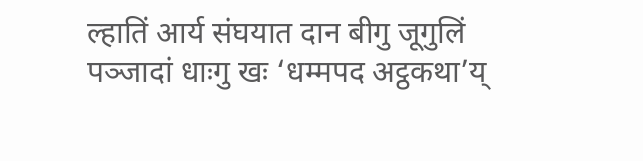ल्हातिं आर्य संघयात दान बीगु जूगुलिं पञ्जादां धाःगु खः ‘धम्मपद अट्ठकथा’य्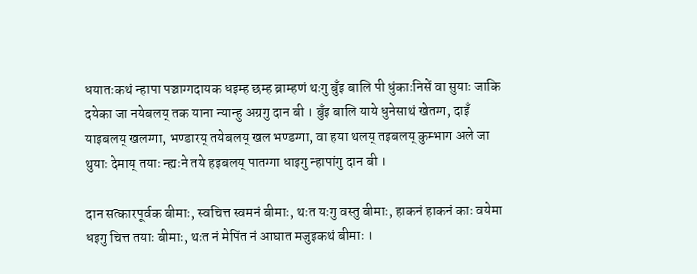धयातःकथं न्हापा पञ्चाग्गदायक धइम्ह छम्ह ब्राम्हणं थःगु बुँइ बालि पी धुंकाःनिसें वा सुयाः जाकि दयेका जा नयेबलय् तक याना न्यान्हु अग्रगु दान बी । बुँइ बालि याये धुनेसाथं खेतग्ग, दाइँ याइबलय् खलग्गा, भण्डारय् तयेबलय् खल भण्डग्गा, वा हया थलय् तइबलय् कुम्भाग अले जा थुयाः देमाय् तयाः न्ह्यःने तये हइबलय् पातग्गा धाइगु न्हापांगु दान बी ।

दान सत्कारपूर्वक बीमाः, स्वचित्त स्वमनं बीमाः, थःत यःगु वस्तु बीमाः, हाकनं हाकनं काः वयेमा धइगु चित्त तयाः बीमाः, थःत नं मेपिंत नं आघात मजुइकथं बीमाः ।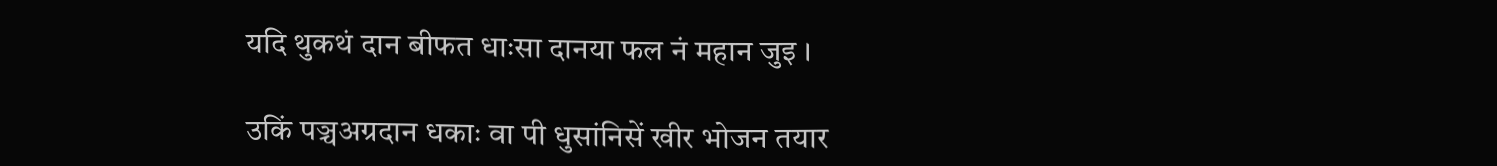यदि थुकथं दान बीफत धाःसा दानया फल नं महान जुइ ।

उकिं पञ्चअग्रदान धकाः वा पी धुसांनिसें खीर भोजन तयार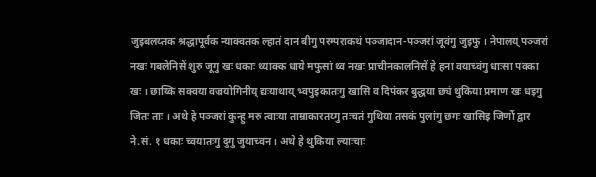जुइबलय्तक श्रद्धापूर्वक न्याक्वतक ल्हातं दान बीगु परम्पराकथं पञ्जादान-पञ्जरां जूवंगु जुइफु । नेपालय् पञ्जरां नखः गबलेनिसें शुरु जूगु खः धकाः थ्याक्क धाये मफुसां थ्व नखः प्राचीनकालनिसें हे हना वयाच्वंगु धाःसा पक्का खः । छाय्कि सक्वया वज्रयोगिनीय् द्यःयाथाय् भ्वपुइकातःगु खासि व दिपंकर बुद्धया छ्यं थुकिया प्रमाण खः धइगु जितः ताः । अथे हे पञ्जरां कुन्हु मरु त्वाःया ताम्राकारतय्गु तःचतं गुथिया तसकं पुलांगु छगः खासिइ जिर्णो द्वार ने.सं. १ धकाः च्वयातःगु दुगु जुयाच्वन । अथे हे थुकिया ल्याःचाः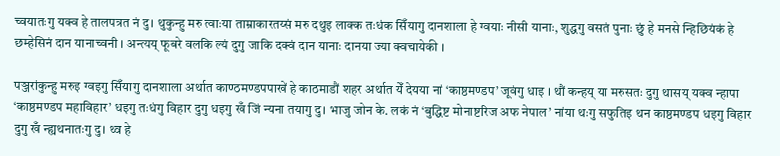च्वयातःगु यक्व हे तालपत्रत नं दु। थुकुन्हु मरु त्वाःया ताम्राकारतय्सं मरु दथुइ लाक्क तःधंक सिँयागु दानशाला हे ग्वयाः नीसी यानाः, शुद्धगु वसतं पुनाः छुं हे मनसे न्हिछियंकं हे छम्हेसिनं दान यानाच्वनी । अन्त्यय् फूबरे वलकि ल्यं दुगु जाकि दक्वं दान यानाः दानया ज्या क्वचायेकी ।

पञ्जरांकुन्हु मरुइ ग्वइगु सिँयागु दानशाला अर्थात काण्ठमण्डपपाखें हे काठमाडौं शहर अर्थात येँ देयया नां ‘काष्ठमण्डप’ जूवंगु धाइ । थौं कन्हय् या मरुसतः दुगु थासय् यक्व न्हापा ‘काष्ठमण्डप महाविहार’ धइगु तःधंगु विहार दुगु धइगु खँ जिं न्यना तयागु दु। भाजु जोन के. लकं नं ‘बुद्धिष्ट मोनाष्टरिज अफ नेपाल’ नांया थःगु सफुतिइ थन काष्ठमण्डप धइगु विहार दुगु खँ न्ह्यथनातःगु दु। थ्व हे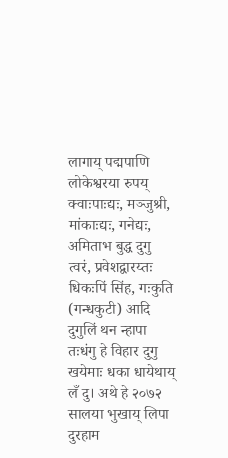लागाय् पद्मपाणि लोकेश्वरया रुपय् क्वाःपाःद्यः, मञ्जुश्री, मांकाःद्यः, गनेद्यः, अमिताभ बुद्ध दुगु त्वरं, प्रवेशद्वारय्तः धिकःपिं सिंह, गःकुति (गन्धकुटी) आदि दुगुलिं थन न्हापा तःधंगु हे विहार दुगु खयेमाः धका धायेथाय् लँ दु। अथे हे २०७२ सालया भुखाय् लिपा दुरहाम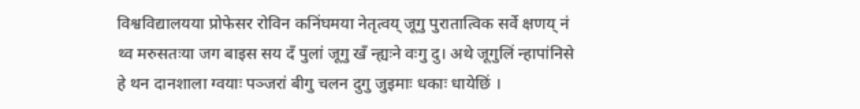विश्वविद्यालयया प्रोफेसर रोविन कनिंघमया नेतृत्वय् जूगु पुरातात्विक सर्वे क्षणय् नं थ्व मरुसतःया जग बाइस सय दँ पुलां जूगु खँ न्ह्यःने वःगु दु। अथे जूगुलिं न्हापांनिसे हे थन दानशाला ग्वयाः पञ्जरां बीगु चलन दुगु जुइमाः धकाः धायेछिं ।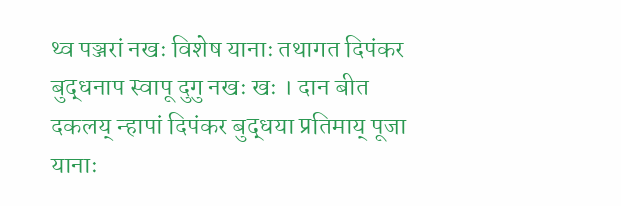थ्व पञ्जरां नखः विशेष यानाः तथागत दिपंकर बुद्धनाप स्वापू दुगु नखः खः । दान बीत दकलय् न्हापां दिपंकर बुद्धया प्रतिमाय् पूजा यानाः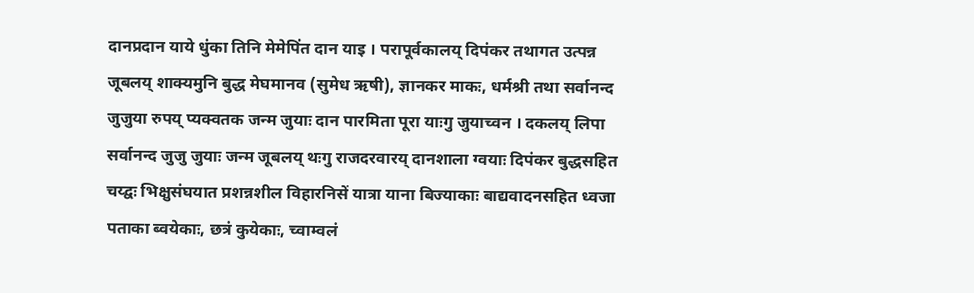दानप्रदान याये धुंका तिनि मेमेपिंत दान याइ । परापूर्वकालय् दिपंकर तथागत उत्पन्न जूबलय् शाक्यमुनि बुद्ध मेघमानव (सुमेध ऋषी), ज्ञानकर माकः, धर्मश्री तथा सर्वानन्द जुजुया रुपय् प्यक्वतक जन्म जुयाः दान पारमिता पूरा याःगु जुयाच्वन । दकलय् लिपा सर्वानन्द जुजु जुयाः जन्म जूबलय् थःगु राजदरवारय् दानशाला ग्वयाः दिपंकर बुद्धसहित चय्द्वः भिक्षुसंघयात प्रशन्नशील विहारनिसें यात्रा याना बिज्याकाः बाद्यवादनसहित ध्वजा पताका ब्वयेकाः, छत्रं कुयेकाः, च्वाम्वलं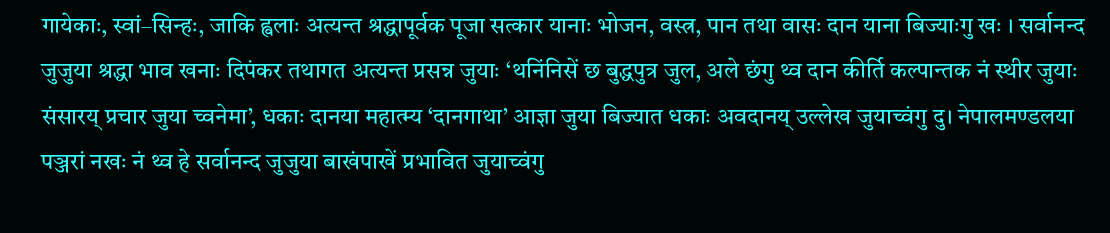गायेकाः, स्वां–सिन्हः, जाकि ह्वलाः अत्यन्त श्रद्धापूर्वक पूजा सत्कार यानाः भोजन, वस्त्र, पान तथा वासः दान याना बिज्याःगु खः । सर्वानन्द जुजुया श्रद्धा भाव खनाः दिपंकर तथागत अत्यन्त प्रसन्न जुयाः ‘थनिंनिसें छ बुद्धपुत्र जुल, अले छंगु थ्व दान कीर्ति कल्पान्तक नं स्थीर जुयाः संसारय् प्रचार जुया च्वनेमा’, धकाः दानया महात्म्य ‘दानगाथा’ आज्ञा जुया बिज्यात धकाः अवदानय् उल्लेख जुयाच्वंगु दु। नेपालमण्डलया पञ्जरां नखः नं थ्व हे सर्वानन्द जुजुया बाखंपाखें प्रभावित जुयाच्वंगु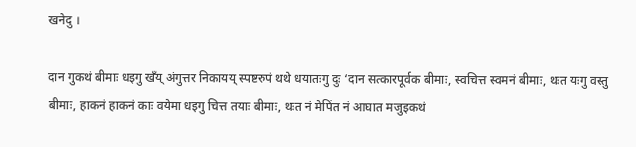खनेदु ।

दान गुकथं बीमाः धइगु खँय् अंगुत्तर निकायय् स्पष्टरुपं थथे धयातःगु दुः ‘दान सत्कारपूर्वक बीमाः, स्वचित्त स्वमनं बीमाः, थःत यःगु वस्तु बीमाः, हाकनं हाकनं काः वयेमा धइगु चित्त तयाः बीमाः, थःत नं मेपिंत नं आघात मजुइकथं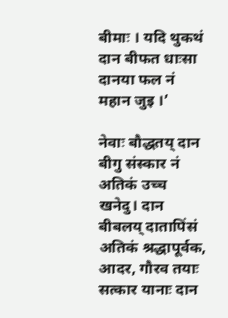बीमाः । यदि थुकथं दान बीफत धाःसा दानया फल नं महान जुइ ।’

नेवाः बौद्धतय् दान बीगु संस्कार नं अतिकं उच्च खनेदु। दान बीबलय् दातापिंसं अतिकं श्रद्धापूर्वक, आदर, गौरव तयाः सत्कार यानाः दान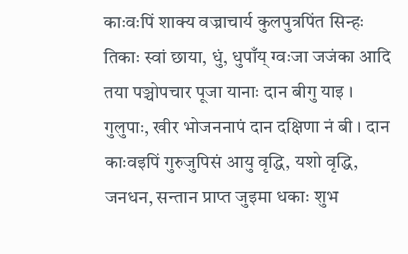काःवःपिं शाक्य वज्राचार्य कुलपुत्रपिंत सिन्हः तिकाः स्वां छाया, धुं, धुपाँय् ग्वःजा जजंका आदि तया पञ्चोपचार पूजा यानाः दान बीगु याइ । गुलुपाः, खीर भोजननापं दान दक्षिणा नं बी । दान काःवइपिं गुरुजुपिसं आयु वृद्धि, यशो वृद्धि, जनधन, सन्तान प्राप्त जुइमा धकाः शुभ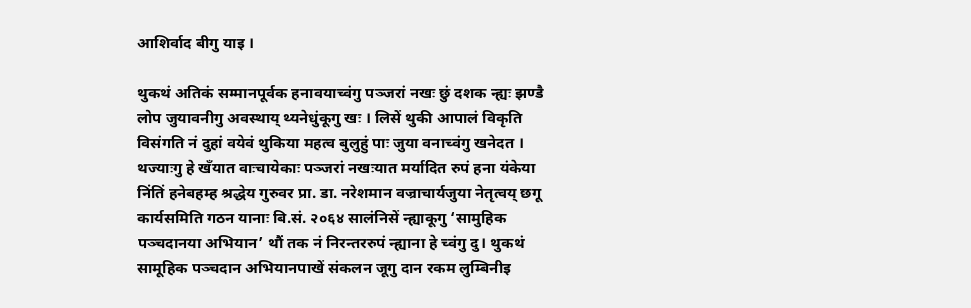आशिर्वाद बीगु याइ ।

थुकथं अतिकं सम्मानपूर्वक हनावयाच्वंगु पञ्जरां नखः छुं दशक न्ह्यः झण्डै लोप जुयावनीगु अवस्थाय् थ्यनेधुंकूगु खः । लिसें थुकी आपालं विकृति विसंगति नं दुहां वयेवं थुकिया महत्व बुलुहुं पाः जुया वनाच्वंगु खनेदत । थज्याःगु हे खँयात वाःचायेकाः पञ्जरां नखःयात मर्यादित रुपं हना यंकेया निंतिं हनेबहम्ह श्रद्धेय गुरुवर प्रा. डा. नरेशमान वज्राचार्यजुया नेतृत्वय् छगू कार्यसमिति गठन यानाः बि.सं. २०६४ सालंनिसें न्ह्याकूगु ‘सामुहिक पञ्चदानया अभियान’ थौं तक नं निरन्तररुपं न्ह्याना हे च्वंगु दु। थुकथं सामूहिक पञ्चदान अभियानपाखें संकलन जूगु दान रकम लुम्बिनीइ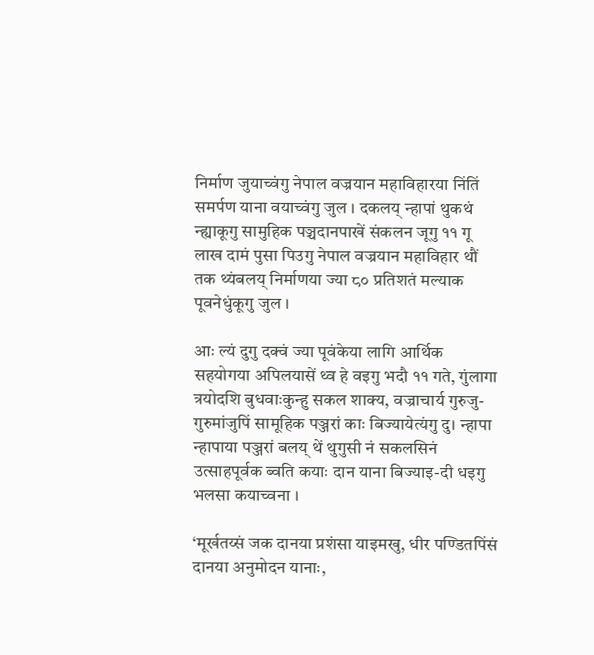निर्माण जुयाच्वंगु नेपाल वज्रयान महाविहारया निंतिं समर्पण याना वयाच्वंगु जुल । दकलय् न्हापां थुकथं न्ह्याकूगु सामुहिक पञ्चदानपाखें संकलन जूगु ११ गू लाख दामं पुसा पिउगु नेपाल वज्रयान महाविहार थौं तक थ्यंबलय् निर्माणया ज्या ८० प्रतिशतं मल्याक पूवनेधुंकूगु जुल ।

आः ल्यं दुगु दक्वं ज्या पूवंकेया लागि आर्थिक सहयोगया अपिलयासें थ्व हे वइगु भदौ ११ गते, गुंलागा त्रयोदशि बुधवाःकुन्हु सकल शाक्य, वज्राचार्य गुरुजु-गुरुमांजुपिं सामूहिक पञ्जरां काः बिज्यायेत्यंगु दु। न्हापा न्हापाया पञ्जरां बलय् थें थुगुसी नं सकलसिनं उत्साहपूर्वक ब्वति कयाः दान याना बिज्याइ-दी धइगु भलसा कयाच्वना ।

‘मूर्खतय्सं जक दानया प्रशंसा याइमखु, धीर पण्डितपिंसं दानया अनुमोदन यानाः,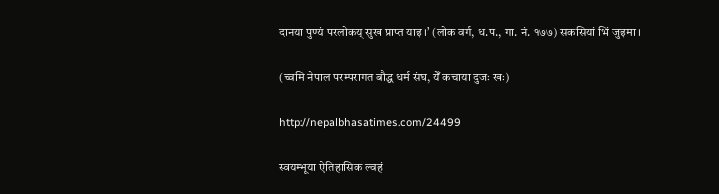दानया पुण्यं परलोकय् सुख प्राप्त याइ ।’ (लोक वर्ग, ध.प., गा. नं. १७७) सकसियां भिं जुइमा ।

(च्वमि नेपाल परम्परागत बौद्ध धर्म संघ, येँ कचाया दुजः खः)

http://nepalbhasatimes.com/24499

स्वयम्भूया ऐतिहासिक ल्वहं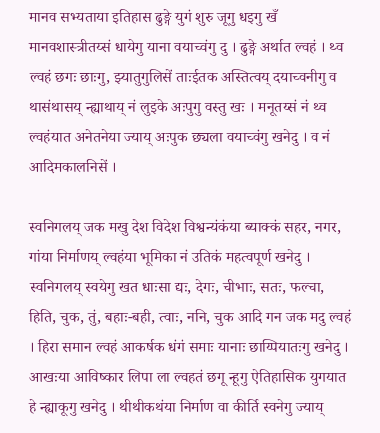मानव सभ्यताया इतिहास ढुङ्गे युगं शुरु जूगु धइगु खँ मानवशास्त्रीतय्सं धायेगु याना वयाच्वंगु दु । ढुङ्गे अर्थात ल्वहं । थ्व ल्वहं छगः छाःगु, झ्यातुगुलिसें ताःईतक अस्तित्वय् दयाच्वनीगु व थासंथासय् न्ह्याथाय् नं लुइके अःपुगु वस्तु खः । मनूतय्सं नं थ्व ल्वहंयात अनेतनेया ज्याय् अःपुक छ्यला वयाच्वंगु खनेदु । व नं आदिमकालनिसें ।

स्वनिगलय् जक मखु देश विदेश विश्वन्यंकंया ब्याक्कं सहर, नगर, गांया निर्माणय् ल्वहंया भूमिका नं उतिकं महत्वपूर्ण खनेदु । स्वनिगलय् स्वयेगु खत धाःसा द्यः, देगः, चीभाः, सतः, फल्चा, हिति, चुक, तुं, बहाः-बही, त्वाः, ननि, चुक आदि गन जक मदु ल्वहं । हिरा समान ल्वहं आकर्षक धंगं समाः यानाः छाय्पियातःगु खनेदु । आखःया आविष्कार लिपा ला ल्वहतं छगू न्हूगु ऐतिहासिक युगयात हे न्ह्याकूगु खनेदु । थीथीकथंया निर्माण वा कीर्ति स्वनेगु ज्याय्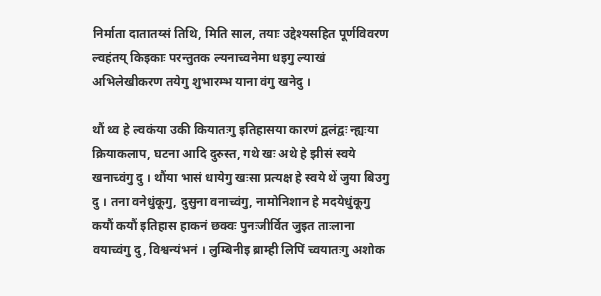निर्माता दातातय्सं तिथि, मिति साल, तयाः उद्देश्यसहित पूर्णविवरण ल्वहंतय् किइकाः परन्तुतक ल्यनाच्वनेमा धइगु ल्याखं अभिलेखीकरण तयेगु शुभारम्भ याना वंगु खनेदु ।

थौं थ्व हे ल्वकंया उकी कियातःगु इतिहासया कारणं द्वलंद्वः न्ह्यःया क्रियाकलाप, घटना आदि दुरुस्त, गथे खः अथे हे झीसं स्वये खनाच्वंगु दु । थौंया भासं धायेगु खःसा प्रत्यक्ष हे स्वये थें जुया बिउगु दु । तना वनेधुंकूगु, दुसुना वनाच्वंगु, नामोनिशान हे मदयेधुंकूगु कयौं कयौं इतिहास हाकनं छक्वः पुनःजीर्वित जुइत ताःलाना वयाच्वंगु दु, विश्वन्यंभनं । लुम्बिनीइ ब्राम्ही लिपिं च्वयातःगु अशोक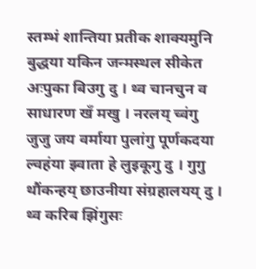स्तम्भं शान्तिया प्रतीक शाक्यमुनि बुद्धया यकिन जन्मस्थल सीकेत अःपुका बिउगु दु । थ्व चानचुन व साधारण खँ मखु । नरलय् च्वंगु जुजु जय वर्माया पुलांगु पूर्णकदया ल्वहंया झ्वाता हे लुइकूगु दु । गुगु थौंकन्हय् छाउनीया संग्रहालयय् दु । थ्व करिब झिंगुसः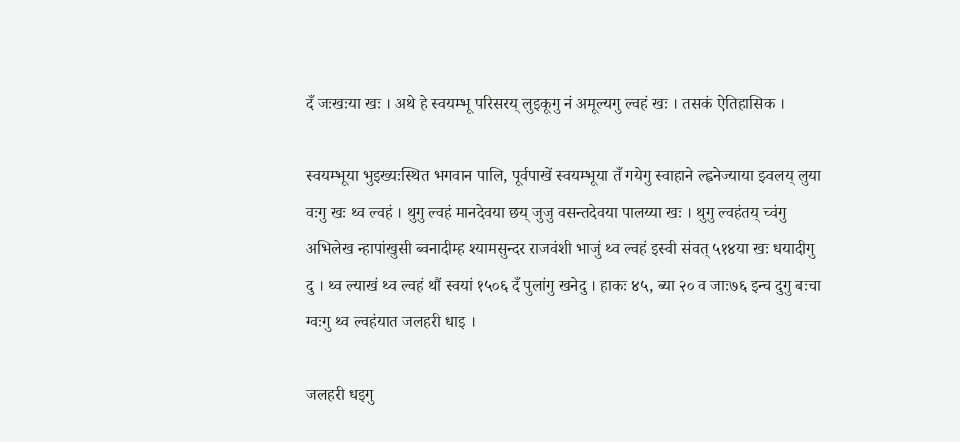दँ जःखःया खः । अथे हे स्वयम्भू परिसरय् लुइकूगु नं अमूल्यगु ल्वहं खः । तसकं ऐतिहासिक ।

स्वयम्भूया भुइख्यःस्थित भगवान पालि, पूर्वपाखें स्वयम्भूया तँ गयेगु स्वाहाने ल्ह्वनेज्याया झ्वलय् लुया वःगु खः थ्व ल्वहं । थुगु ल्वहं मानदेवया छय् जुजु वसन्तदेवया पालय्या खः । थुगु ल्वहंतय् च्वंगु अभिलेख न्हापांखुसी ब्वनादीम्ह श्यामसुन्दर राजवंशी भाजुं थ्व ल्वहं इस्वी संवत् ५१४या खः धयादीगु दु । थ्व ल्याखं थ्व ल्वहं थौं स्वयां १५०६ दँ पुलांगु खनेदु । हाकः ४५, ब्या २० व जाः७६ इन्च दुगु बःचा ग्वःगु थ्व ल्वहंयात जलहरी धाइ ।

जलहरी धइगु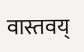वास्तवय्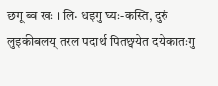छगू ब्व खः । लि· धइगु घ्यः-कस्ति, दुरुं लुइकीबलय् तरल पदार्थ पितछ्वयेत दयेकातःगु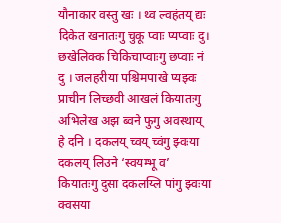यौनाकार वस्तु खः । थ्व ल्वहंतय् द्यः दिकेत खनातःगु चुकू प्वाः प्यप्वाः दु। छखेलिक्क चिकिचाप्वाःगु छप्वाः नं दु । जलहरीया पश्चिमपाखे प्यझ्वः प्राचीन लिच्छवी आखलं कियातःगु अभिलेख अझ ब्वने फुगु अवस्थाय् हे दनि । दकलय् च्वय् च्वंगु झ्वःया दकलय् लिउने ‘स्वयम्भू व’ कियातःगु दुसा दकलय्लि पांगु झ्वःया क्वसया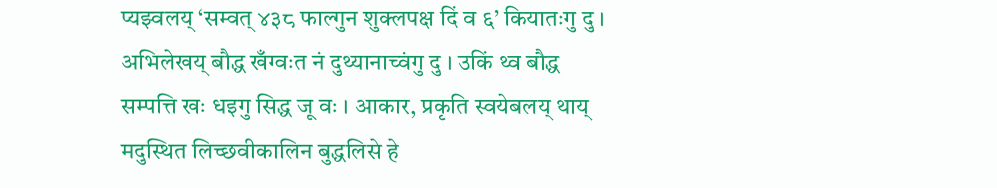प्यझ्वलय् ‘सम्वत् ४३८ फाल्गुन शुक्लपक्ष दिं व ६’ कियातःगु दु । अभिलेखय् बौद्ध खँग्वःत नं दुथ्यानाच्वंगु दु । उकिं थ्व बौद्ध सम्पत्ति खः धइगु सिद्ध जू वः । आकार, प्रकृति स्वयेबलय् थाय् मदुस्थित लिच्छवीकालिन बुद्धलिसे हे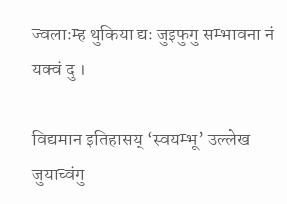ज्वलाःम्ह थुकिया द्यः जुइफुगु सम्भावना नं यक्वं दु ।

विद्यमान इतिहासय् ‘स्वयम्भू’ उल्लेख जुयाच्वंगु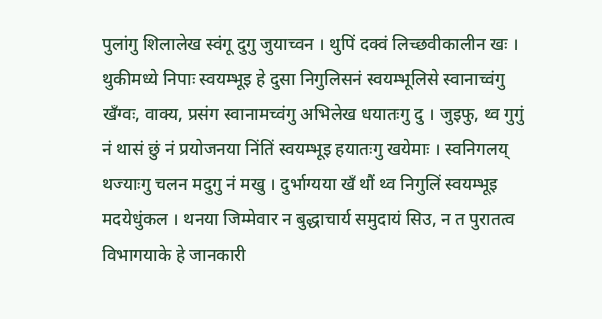पुलांगु शिलालेख स्वंगू दुगु जुयाच्वन । थुपिं दक्वं लिच्छवीकालीन खः । थुकीमध्ये निपाः स्वयम्भूइ हे दुसा निगुलिसनं स्वयम्भूलिसे स्वानाच्वंगु खँग्वः, वाक्य, प्रसंग स्वानामच्वंगु अभिलेख धयातःगु दु । जुइफु, थ्व गुगुं नं थासं छुं नं प्रयोजनया निंतिं स्वयम्भूइ हयातःगु खयेमाः । स्वनिगलय् थज्याःगु चलन मदुगु नं मखु । दुर्भाग्यया खँ थौं थ्व निगुलिं स्वयम्भूइ मदयेधुंकल । थनया जिम्मेवार न बुद्धाचार्य समुदायं सिउ, न त पुरातत्व विभागयाके हे जानकारी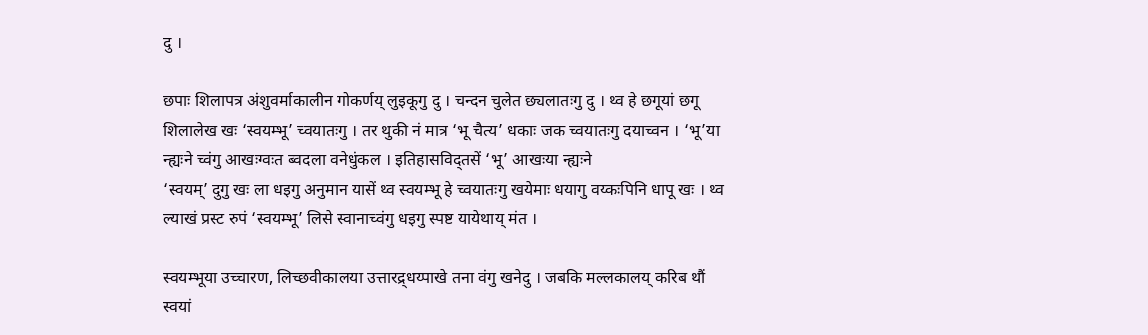दु ।

छपाः शिलापत्र अंशुवर्माकालीन गोकर्णय् लुइकूगु दु । चन्दन चुलेत छ्यलातःगु दु । थ्व हे छगूयां छगू शिलालेख खः ‘स्वयम्भू’ च्वयातःगु । तर थुकी नं मात्र ‘भू चैत्य’ धकाः जक च्वयातःगु दयाच्वन । ‘भू’या न्ह्यःने च्वंगु आखःग्वःत ब्वदला वनेधुंकल । इतिहासविद्तसें ‘भू’ आखःया न्ह्यःने
‘स्वयम्’ दुगु खः ला धइगु अनुमान यासें थ्व स्वयम्भू हे च्वयातःगु खयेमाः धयागु वय्कःपिनि धापू खः । थ्व ल्याखं प्रस्ट रुपं ‘स्वयम्भू’ लिसे स्वानाच्वंगु धइगु स्पष्ट यायेथाय् मंत ।

स्वयम्भूया उच्चारण, लिच्छवीकालया उत्तारद्र्धय्पाखे तना वंगु खनेदु । जबकि मल्लकालय् करिब थौं स्वयां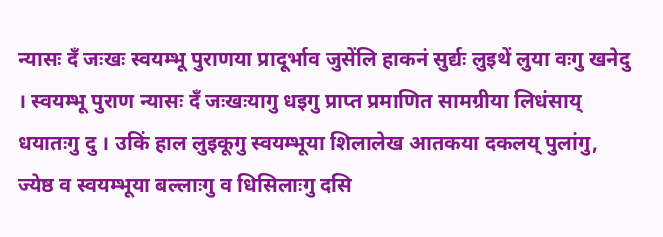न्यासः दँ जःखः स्वयम्भू पुराणया प्रादूर्भाव जुसेंलि हाकनं सुर्द्यः लुइथें लुया वःगु खनेदु । स्वयम्भू पुराण न्यासः दँ जःखःयागु धइगु प्राप्त प्रमाणित सामग्रीया लिधंसाय् धयातःगु दु । उकिं हाल लुइकूगु स्वयम्भूया शिलालेख आतकया दकलय् पुलांगु, ज्येष्ठ व स्वयम्भूया बल्लाःगु व धिसिलाःगु दसि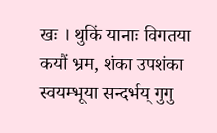खः । थुकिं यानाः विगतया कयौं भ्रम, शंका उपशंका स्वयम्भूया सन्दर्भय् गुगु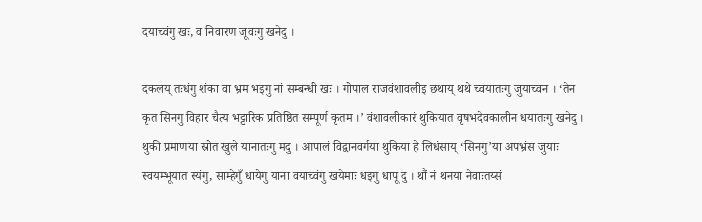दयाच्वंगु खः, व निवारण जूवःगु खनेदु ।

दकलय् तःधंगु शंका वा भ्रम भइगु नां सम्बन्धी खः । गोपाल राजवंशावलीइ छथाय् थथे च्वयातःगु जुयाच्वन । ‘तेन कृत सिनगु विहार चैत्य भट्टारिक प्रतिष्ठित सम्पूर्ण कृतम ।’ वंशावलीकारं थुकियात वृषभदेवकालीन धयातःगु खनेदु । थुकी प्रमाणया स्रोत खुले यानातःगु मदु । आपालं विद्वानवर्गया थुकिया हे लिधंसाय् ‘सिनगु’या अपभ्रंस जुयाः स्वयम्भूयात स्यंगु, साम्हेगुँ धायेगु याना वयाच्वंगु खयेमाः धइगु धापू दु । थौं नं थनया नेवाःतय्सं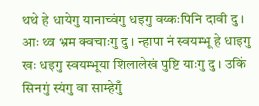थथे हे धायेगु यानाच्वंगु धइगु वय्कःपिनि दावी दु । आः थ्व भ्रम क्वचाःगु दु । न्हापा नं स्वयम्भू हे धाइगु खः धइगु स्वयम्भूया शिलालेखं पुष्टि याःगु दु । उकिं सिनगुं स्यंगु वा साम्हेगुँ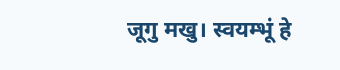जूगु मखु। स्वयम्भूं हे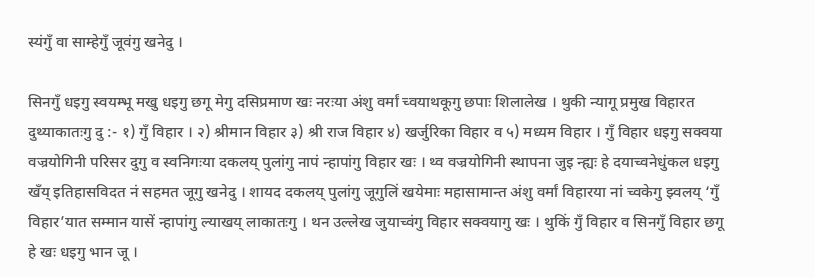स्यंगुँ वा साम्हेगुँ जूवंगु खनेदु ।

सिनगुँ धइगु स्वयम्भू मखु धइगु छगू मेगु दसिप्रमाण खः नरःया अंशु वर्मां च्वयाथकूगु छपाः शिलालेख । थुकी न्यागू प्रमुख विहारत दुथ्याकातःगु दु :- १) गुँ विहार । २) श्रीमान विहार ३) श्री राज विहार ४) खर्जुरिका विहार व ५) मध्यम विहार । गुँ विहार धइगु सक्वया वज्रयोगिनी परिसर दुगु व स्वनिगःया दकलय् पुलांगु नापं न्हापांगु विहार खः । थ्व वज्रयोगिनी स्थापना जुइ न्ह्यः हे दयाच्वनेधुंकल धइगु खँय् इतिहासविदत नं सहमत जूगु खनेदु । शायद दकलय् पुलांगु जूगुलिं खयेमाः महासामान्त अंशु वर्मां विहारया नां च्वकेगु झ्वलय् ‘गुँ विहार’यात सम्मान यासें न्हापांगु ल्याखय् लाकातःगु । थन उल्लेख जुयाच्वंगु विहार सक्वयागु खः । थुकिं गुँ विहार व सिनगुँ विहार छगू हे खः धइगु भान जू ।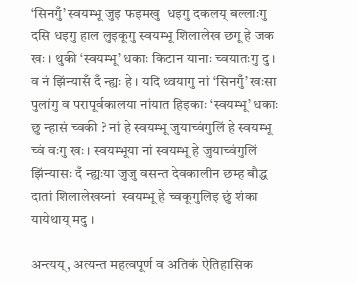‘सिनगुँ’ स्वयम्भू जुइ फइमखु  धइगु दकलय् बल्लाःगु दसि धइगु हाल लुइकूगु स्वयम्भू शिलालेख छगू हे जक खः । थुकी ‘स्वयम्भू’ धकाः किटान यानाः च्वयातःगु दु । व नं झिंन्यासँ दँ न्ह्यः हे । यदि थ्वयागु नां ‘सिनगुँ’ खःसा पुलांगु व परापूर्वकालया नांयात हिइकाः ‘स्वयम्भू’ धकाः छु न्हासं च्वकी ? नां हे स्वयम्भू जुयाच्वंगुलिं हे स्वयम्भू च्वं वःगु खः । स्वयम्भूया नां स्वयम्भू हे जुयाच्वंगुलिं झिंन्यासः दँ न्ह्यःया जुजु वसन्त देवकालीन छम्ह बौद्ध दातां शिलालेखय्नां  स्वयम्भू हे च्वकूगुलिइ छुं शंका यायेथाय् मदु ।

अन्त्यय्, अत्यन्त महत्वपूर्ण व अतिकं ऐतिहासिक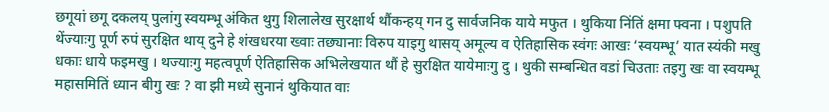छगूयां छगू दकलय् पुलांगु स्वयम्भू अंकित थुगु शिलालेख सुरक्षार्थ थौंकन्हय् गन दु सार्वजनिक याये मफुत । थुकिया निंतिं क्षमा फ्वना । पशुपति थेंज्याःगु पूर्ण रुपं सुरक्षित थाय् दुने हे शंखधरया ख्वाः तछ्यानाः विरुप याइगु थासय् अमूल्य व ऐतिहासिक स्वंगः आखः ‘स्वयम्भू’ यात स्यंकी मखु धकाः धाये फइमखु । थज्याःगु महत्वपूर्ण ऐतिहासिक अभिलेखयात थौं हे सुरक्षित यायेमाःगु दु । थुकी सम्बन्धित वडां चिउताः तइगु खः वा स्वयम्भू महासमितिं ध्यान बीगु खः ? वा झी मध्ये सुनानं थुकियात वाः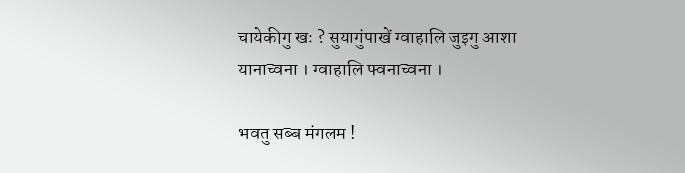चायेकीगु खः ? सुयागुंपाखें ग्वाहालि जुइगु आशा यानाच्वना । ग्वाहालि फ्वनाच्वना ।

भवतु सब्ब मंगलम !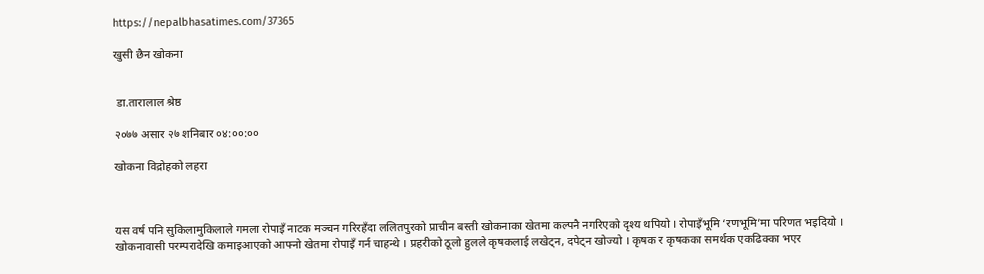https://nepalbhasatimes.com/37365

खुसी छैन खोकना


 डा.तारालाल श्रेष्ठ

२०७७ असार २७ शनिबार ०४:००:००

खोकना विद्रोहको लहरा



यस वर्ष पनि सुकिलामुकिलाले गमला रोपाइँ नाटक मञ्चन गरिरहँदा ललितपुरको प्राचीन बस्ती खोकनाका खेतमा कल्पनै नगरिएको दृश्य थपियो । रोपाइँभूमि ‘रणभूमि’मा परिणत भइदियो । खोकनावासी परम्परादेखि कमाइआएको आफ्नो खेतमा रोपाइँ गर्न चाहन्थे । प्रहरीको ठूलो हुलले कृषकलाई लखेट्न, दपेट्न खोज्यो । कृषक र कृषकका समर्थक एकढिक्का भएर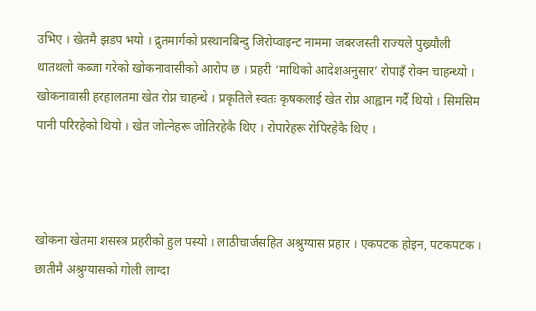उभिए । खेतमै झडप भयो । द्रुतमार्गको प्रस्थानबिन्दु जिरोप्वाइन्ट नाममा जबरजस्ती राज्यले पुख्र्यौली थातथलो कब्जा गरेको खोकनावासीको आरोप छ । प्रहरी ‘माथिको आदेशअनुसार’ रोपाइँ रोक्न चाहन्थ्यो । खोकनावासी हरहालतमा खेत रोप्न चाहन्थे । प्रकृतिले स्वतः कृषकलाई खेत रोप्न आह्वान गर्दै थियो । सिमसिम पानी परिरहेको थियो । खेत जोत्नेहरू जोतिरहेकै थिए । रोपारेहरू रोपिरहेकै थिए ।



खोकना खेतमा शसस्त्र प्रहरीको हुल पस्यो । लाठीचार्जसहित अश्रुग्यास प्रहार । एकपटक होइन, पटकपटक । छातीमै अश्रुग्यासको गोली लाग्दा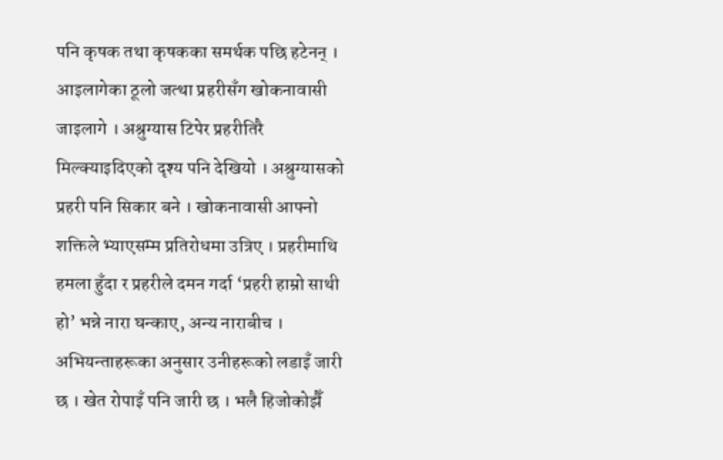पनि कृषक तथा कृषकका समर्थक पछि हटेनन् । आइलागेका ठूलो जत्था प्रहरीसँग खोकनावासी जाइलागे । अश्रुग्यास टिपेर प्रहरीतिरै मिल्क्याइदिएको दृश्य पनि देखियो । अश्रुग्यासको प्रहरी पनि सिकार बने । खोकनावासी आफ्नो शक्तिले भ्याएसम्म प्रतिरोधमा उत्रिए । प्रहरीमाथि हमला हुँदा र प्रहरीले दमन गर्दा ‘प्रहरी हाम्रो साथी हो’ भन्ने नारा घन्काए, अन्य नाराबीच । अभियन्ताहरूका अनुसार उनीहरूको लडाइँ जारी छ । खेत रोपाइँ पनि जारी छ । भलै हिजोकोझैँ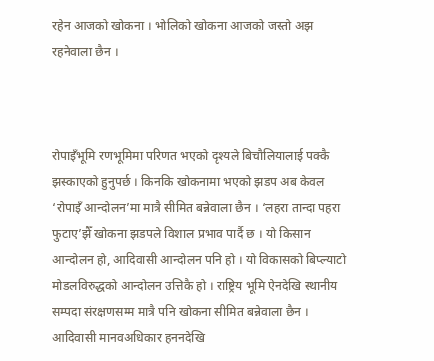रहेन आजको खोकना । भोलिको खोकना आजको जस्तो अझ रहनेवाला छैन ।



रोपाइँभूमि रणभूमिमा परिणत भएको दृश्यले बिचौलियालाई पक्कै झस्काएको हुनुपर्छ । किनकि खोकनामा भएको झडप अब केवल ‘रोपाइँ आन्दोलन’मा मात्रै सीमित बन्नेवाला छैन । ‘लहरा तान्दा पहरा फुटाए’झैँ खोकना झडपले विशाल प्रभाव पार्दै छ । यो किसान आन्दोलन हो, आदिवासी आन्दोलन पनि हो । यो विकासको बिप्ल्याटो मोडलविरुद्धको आन्दोलन उत्तिकै हो । राष्ट्रिय भूमि ऐनदेखि स्थानीय सम्पदा संरक्षणसम्म मात्रै पनि खोकना सीमित बन्नेवाला छैन । आदिवासी मानवअधिकार हननदेखि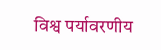विश्व पर्यावरणीय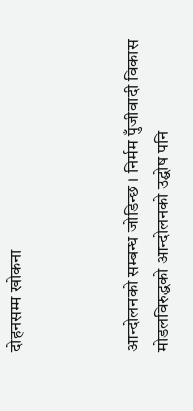दोहनसम्म खोकना



आन्दोलनको सम्बन्ध जोडिन्छ । निर्मम पुँजीवादी विकास मोडलविरुद्धको आन्दोलनको उद्घोष पनि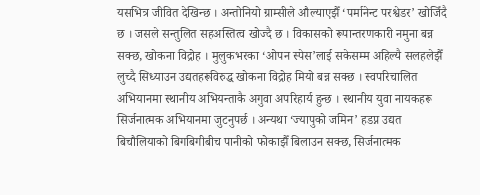यसभित्र जीवित देखिन्छ । अन्तोनियो ग्राम्सीले औल्याएझैँ ‘पर्मानेन्ट परश्वेडर’ खोजिँदै छ । जसले सन्तुलित सहअस्तित्व खोज्दै छ । विकासको रूपान्तरणकारी नमुना बन्न सक्छ, खोकना विद्रोह । मुलुकभरका ‘ओपन स्पेस’लाई सकेसम्म अहिल्यै सलहलेझैँ लुच्दै सिध्याउन उद्यतहरूविरुद्ध खोकना विद्रोह मियो बन्न सक्छ । स्वपरिचालित अभियानमा स्थानीय अभियन्ताकै अगुवा अपरिहार्य हुन्छ । स्थानीय युवा नायकहरू सिर्जनात्मक अभियानमा जुटनुपर्छ । अन्यथा ‘ज्यापुको जमिन’ हडप्न उद्यत बिचौलियाको बिगबिगीबीच पानीको फोकाझैँ बिलाउन सक्छ, सिर्जनात्मक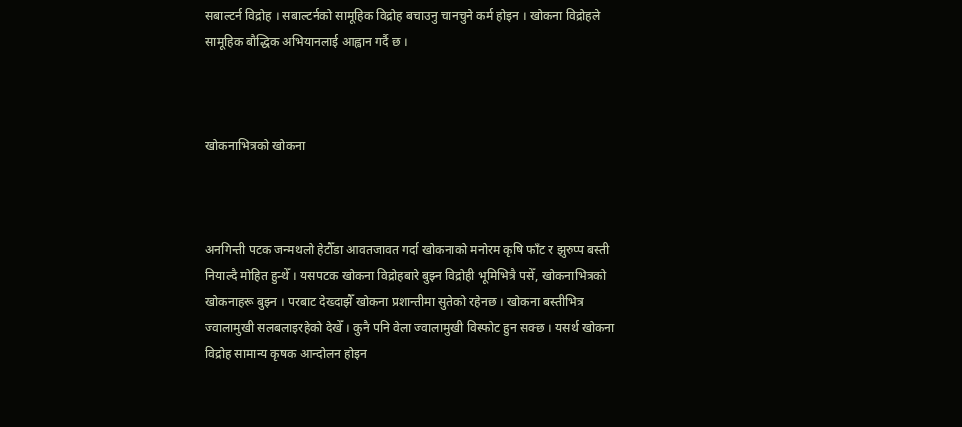सबाल्टर्न विद्रोह । सबाल्टर्नको सामूहिक विद्रोह बचाउनु चानचुने कर्म होइन । खोकना विद्रोहले सामूहिक बौद्धिक अभियानलाई आह्वान गर्दै छ ।



खोकनाभित्रको खोकना



अनगिन्ती पटक जन्मथलो हेटौँडा आवतजावत गर्दा खोकनाको मनोरम कृषि फाँट र झुरुप्प बस्ती नियाल्दै मोहित हुन्थेँ । यसपटक खोकना विद्रोहबारे बुझ्न विद्रोही भूमिभित्रै पसेँ, खोकनाभित्रको खोकनाहरू बुझ्न । परबाट देख्दाझैँ खोकना प्रशान्तीमा सुतेको रहेनछ । खोकना बस्तीभित्र ज्वालामुखी सलबलाइरहेको देखेँ । कुनै पनि वेला ज्वालामुखी विस्फोट हुन सक्छ । यसर्थ खोकना विद्रोह सामान्य कृषक आन्दोलन होइन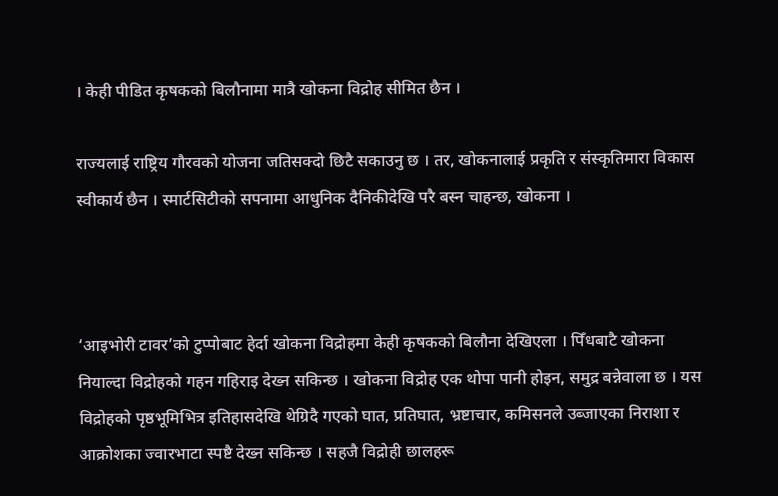। केही पीडित कृषकको बिलौनामा मात्रै खोकना विद्रोह सीमित छैन ।

राज्यलाई राष्ट्रिय गौरवको योजना जतिसक्दो छिटै सकाउनु छ । तर, खोकनालाई प्रकृति र संस्कृतिमारा विकास स्वीकार्य छैन । स्मार्टसिटीको सपनामा आधुनिक दैनिकीदेखि परै बस्न चाहन्छ, खोकना ।



‘आइभोरी टावर’को टुप्पोबाट हेर्दा खोकना विद्रोहमा केही कृषकको बिलौना देखिएला । पिँधबाटै खोकना नियाल्दा विद्रोहको गहन गहिराइ देख्न सकिन्छ । खोकना विद्रोह एक थोपा पानी होइन, समुद्र बन्नेवाला छ । यस विद्रोहको पृष्ठभूमिभित्र इतिहासदेखि थेग्रिदै गएको घात, प्रतिघात, भ्रष्टाचार, कमिसनले उब्जाएका निराशा र आक्रोशका ज्वारभाटा स्पष्टै देख्न सकिन्छ । सहजै विद्रोही छालहरू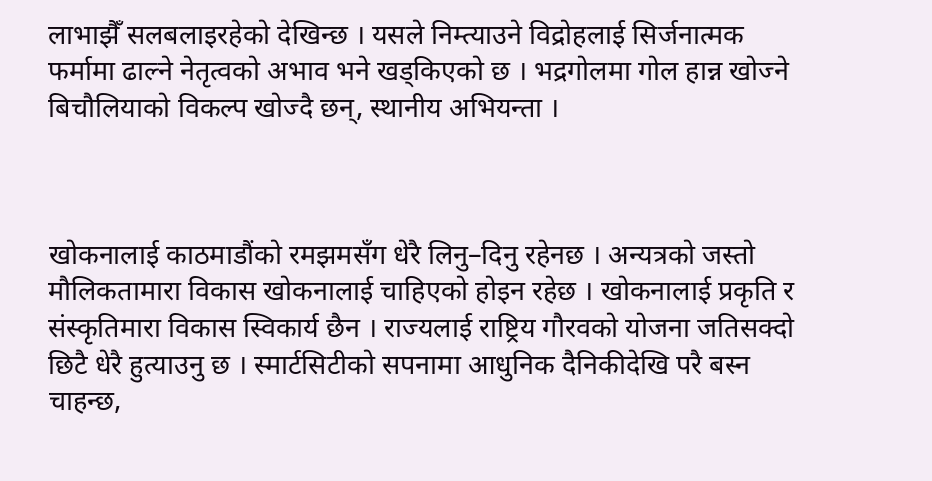लाभाझैँ सलबलाइरहेको देखिन्छ । यसले निम्त्याउने विद्रोहलाई सिर्जनात्मक फर्मामा ढाल्ने नेतृत्वको अभाव भने खड्किएको छ । भद्रगोलमा गोल हान्न खोज्ने बिचौलियाको विकल्प खोज्दै छन्, स्थानीय अभियन्ता ।



खोकनालाई काठमाडौंको रमझमसँग धेरै लिनु–दिनु रहेनछ । अन्यत्रको जस्तो मौलिकतामारा विकास खोकनालाई चाहिएको होइन रहेछ । खोकनालाई प्रकृति र संस्कृतिमारा विकास स्विकार्य छैन । राज्यलाई राष्ट्रिय गौरवको योजना जतिसक्दो छिटै धेरै हुत्याउनु छ । स्मार्टसिटीको सपनामा आधुनिक दैनिकीदेखि परै बस्न चाहन्छ,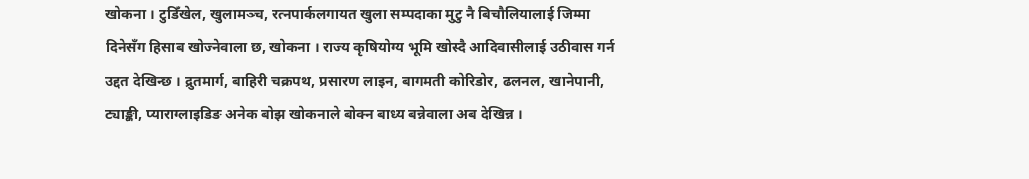खोकना । टुडिँखेल, खुलामञ्च, रत्नपार्कलगायत खुला सम्पदाका मुटु नै बिचौलियालाई जिम्मा दिनेसँग हिसाब खोज्नेवाला छ, खोकना । राज्य कृषियोग्य भूमि खोस्दै आदिवासीलाई उठीवास गर्न उद्दत देखिन्छ । द्रुतमार्ग, बाहिरी चक्रपथ, प्रसारण लाइन, बागमती कोरिडोर, ढलनल, खानेपानी, ट्याङ्की, प्याराग्लाइडिङ अनेक बोझ खोकनाले बोक्न बाध्य बन्नेवाला अब देखिन्न ।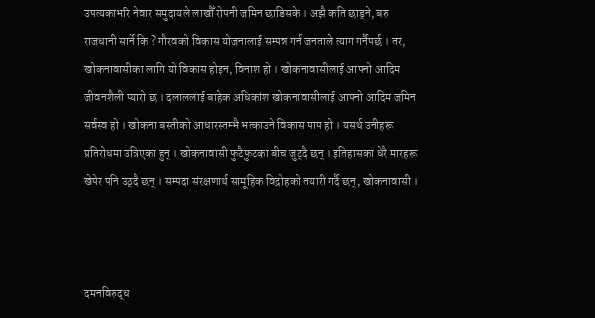उपत्यकाभरि नेवार समुदायले लाखौँ रोपनी जमिन छाडिसके । अझै कति छाड्ने, बरु राजधानी सार्ने कि ? गौरवको विकास योजनालाई सम्पन्न गर्न जनताले त्याग गर्नैपर्छ । तर, खोकनावासीका लागि यो विकास होइन, विनाश हो । खोकनावासीलाई आफ्नो आदिम जीवनशैली प्यारो छ । दलाललाई बाहेक अधिकांश खोकनावासीलाई आफ्नो आदिम जमिन सर्वस्व हो । खोकना बस्तीको आधारस्तम्भै भत्काउने विकास पाप हो । यसर्थ उनीहरू प्रतिरोधमा उत्रिएका हुन् । खोकनावासी फुटैफुटका बीच जुट्दै छन् । इतिहासका धेरै मारहरू खेपेर पनि उठ्दै छन् । सम्पदा संरक्षणार्थ सामूहिक विद्रोहको तयारी गर्दै छन्, खोकनावासी ।



दमनविरुद्ध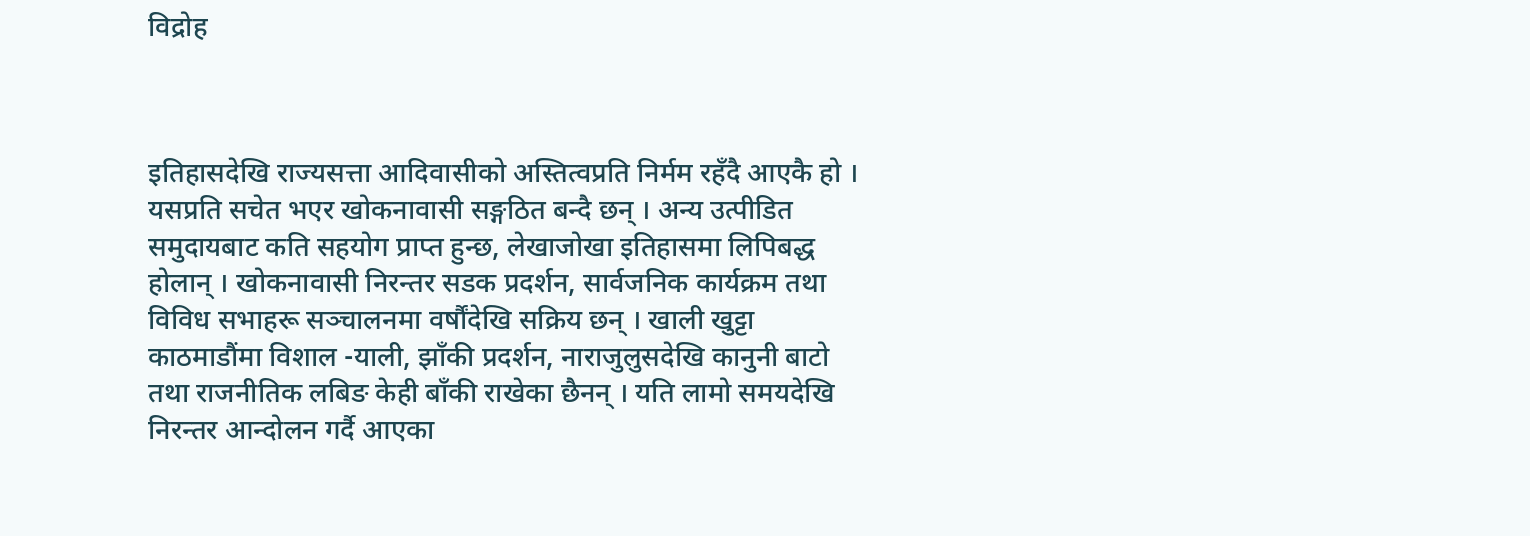विद्रोह



इतिहासदेखि राज्यसत्ता आदिवासीको अस्तित्वप्रति निर्मम रहँदै आएकै हो । यसप्रति सचेत भएर खोकनावासी सङ्गठित बन्दै छन् । अन्य उत्पीडित समुदायबाट कति सहयोग प्राप्त हुन्छ, लेखाजोखा इतिहासमा लिपिबद्ध होलान् । खोकनावासी निरन्तर सडक प्रदर्शन, सार्वजनिक कार्यक्रम तथा विविध सभाहरू सञ्चालनमा वर्षौंदेखि सक्रिय छन् । खाली खुट्टा काठमाडौंमा विशाल -याली, झाँकी प्रदर्शन, नाराजुलुसदेखि कानुनी बाटो तथा राजनीतिक लबिङ केही बाँकी राखेका छैनन् । यति लामो समयदेखि निरन्तर आन्दोलन गर्दै आएका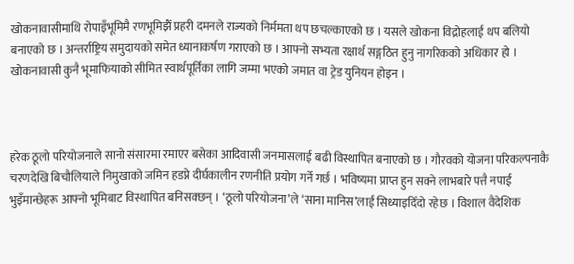खोकनावासीमाथि रोपाइँभूमिमै रणभूमिझैँ प्रहरी दमनले राज्यको निर्ममता थप छचल्काएको छ । यसले खोकना विद्रोहलाई थप बलियो बनाएको छ । अन्तर्राष्ट्रिय समुदायको समेत ध्यानाकर्षण गराएको छ । आफ्नो सभ्यता रक्षार्थ सङ्गठित हुनु नागरिकको अधिकार हो । खोकनावासी कुनै भूमाफियाको सीमित स्वार्थपूर्तिका लागि जम्मा भएको जमात वा ट्रेड युनियन होइन ।



हरेक ठूलो परियोजनाले सानो संसारमा रमाएर बसेका आदिवासी जनमासलाई बढी विस्थापित बनाएको छ । गौरवको योजना परिकल्पनाकै चरणदेखि बिचौलियाले निमुखाको जमिन हडप्ने दीर्घकालीन रणनीति प्रयोग गर्ने गर्छ । भविष्यमा प्राप्त हुन सक्ने लाभबारे पत्तै नपाई भुइँमान्छेहरू आफ्नो भूमिबाट विस्थापित बनिसक्छन् । ‘ठूलो परियोजना’ले ‘साना मानिस’लाई सिध्याइदिँदो रहेछ । विशाल वैदेशिक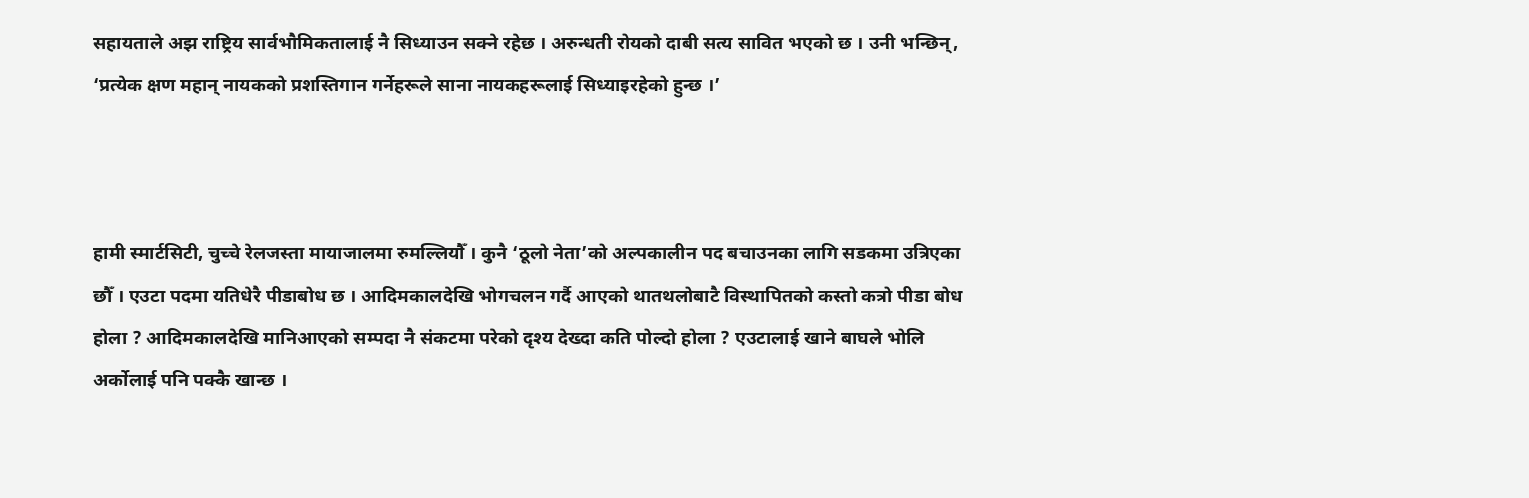सहायताले अझ राष्ट्रिय सार्वभौमिकतालाई नै सिध्याउन सक्ने रहेछ । अरुन्धती रोयको दाबी सत्य सावित भएको छ । उनी भन्छिन्, ‘प्रत्येक क्षण महान् नायकको प्रशस्तिगान गर्नेहरूले साना नायकहरूलाई सिध्याइरहेको हुन्छ ।’



हामी स्मार्टसिटी, चुच्चे रेलजस्ता मायाजालमा रुमल्लियौँ । कुनै ‘ठूलो नेता’को अल्पकालीन पद बचाउनका लागि सडकमा उत्रिएका छौँ । एउटा पदमा यतिधेरै पीडाबोध छ । आदिमकालदेखि भोगचलन गर्दै आएको थातथलोबाटै विस्थापितको कस्तो कत्रो पीडा बोध होला ? आदिमकालदेखि मानिआएको सम्पदा नै संकटमा परेको दृश्य देख्दा कति पोल्दो होला ? एउटालाई खाने बाघले भोलि अर्कोलाई पनि पक्कै खान्छ ।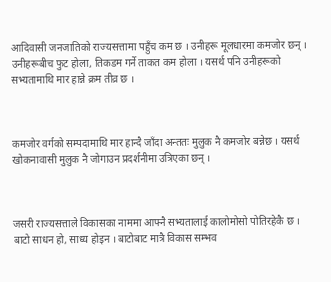आदिवासी जनजातिको राज्यसत्तामा पहुँच कम छ । उनीहरू मूलधारमा कमजोर छन् । उनीहरूबीच फुट होला, तिकडम गर्ने ताकत कम होला । यसर्थ पनि उनीहरूको सभ्यतामाथि मार हान्ने क्रम तीव्र छ ।



कमजोर वर्गको सम्पदामाथि मार हान्दै जाँदा अन्ततः मुलुक नै कमजोर बन्नेछ । यसर्थ खोकनावासी मुलुक नै जोगाउन प्रदर्शनीमा उत्रिएका छन् ।



जसरी राज्यसत्ताले विकासका नाममा आफ्नै सभ्यतालाई कालोमोसो पोतिरहेकै छ । बाटो साधन हो, साध्य होइन । बाटोबाट मात्रै विकास सम्भव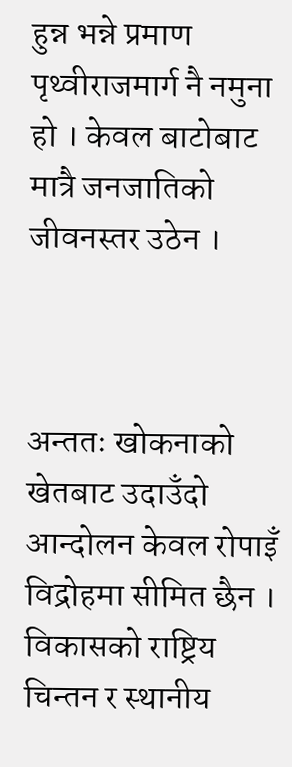हुन्न भन्ने प्रमाण पृथ्वीराजमार्ग नै नमुना हो । केवल बाटोबाट मात्रै जनजातिको जीवनस्तर उठेन ।



अन्ततः खोकनाको खेतबाट उदाउँदो आन्दोलन केवल रोपाइँ विद्रोहमा सीमित छैन । विकासको राष्ट्रिय चिन्तन र स्थानीय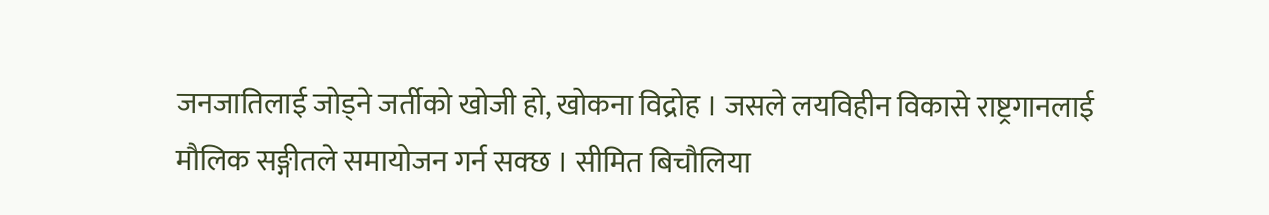जनजातिलाई जोड्ने जर्तीको खोजी हो, खोकना विद्रोह । जसले लयविहीन विकासे राष्ट्रगानलाई मौलिक सङ्गीतले समायोजन गर्न सक्छ । सीमित बिचौलिया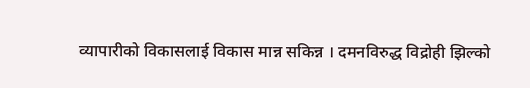व्यापारीको विकासलाई विकास मान्न सकिन्न । दमनविरुद्ध विद्रोही झिल्को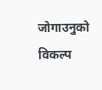जोगाउनुको विकल्प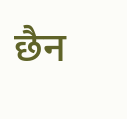छैन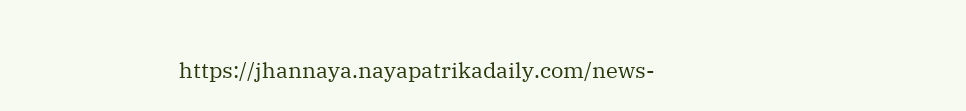https://jhannaya.nayapatrikadaily.com/news-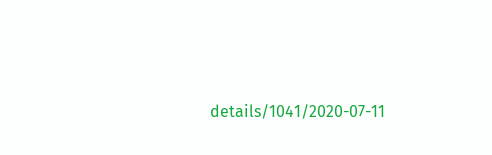details/1041/2020-07-11